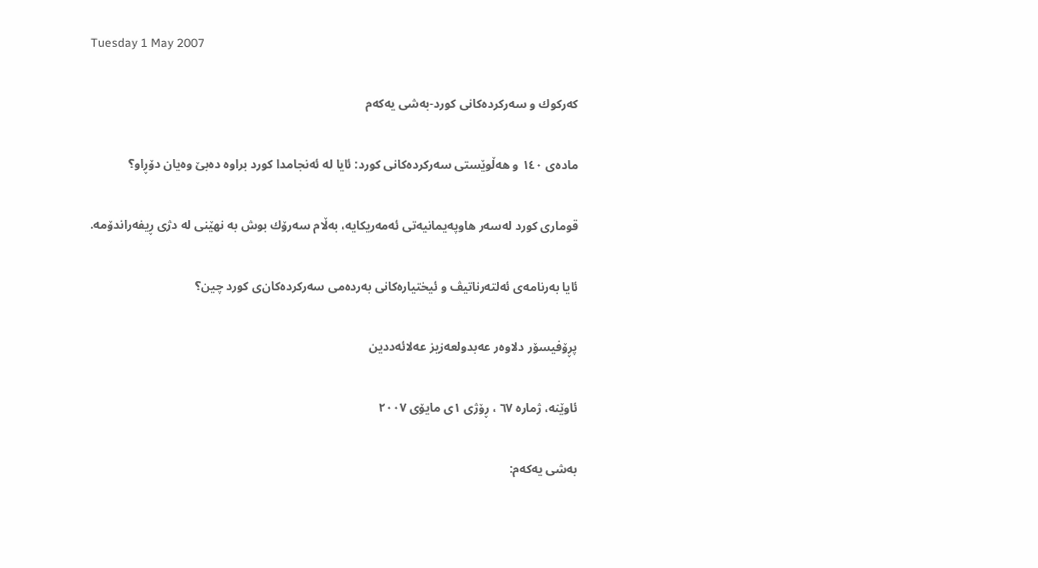Tuesday 1 May 2007

كه‌ركوك و سه‌ركرده‌كانی كورد-به‌شی يه‌كه‌م

ماده‌ی ١٤٠ و هه‌ڵوێستی سه‌ركرده‌كانی كورد: ئايا له‌ ئه‌نجامدا كورد براوه ده‌بێ وه‌يان دۆڕاو؟‌

قوماری كورد له‌سه‌ر هاوپه‌يمانيه‌تی ئه‌مه‌ريكايه‌، به‌ڵام سه‌رۆك بوش به‌ نهێنی له‌ دژی ڕيفه‌راندۆمه‌.

ئايا به‌رنامه‌ی ئه‌لته‌رناتيڤ و ئيختياره‌كانی به‌رده‌می سه‌ركرده‌كان‌ی كورد چين؟

پڕۆفيسۆر دلاوه‌ر عه‌بدولعه‌زيز عه‌لائه‌ددين

ئاوێنه، ژماره ‌٦٧ ، ڕۆژی‌ ١ی مايۆی ٢٠٠٧

به‌شی يه‌كه‌م: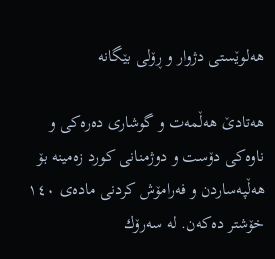هه‌لوێستی دژوار و ڕۆلی بێگانه‌

هه‌تادێ هه‌ڵمه‌ت و گوشاری ده‌ره‌كی و ناوه‌كی دۆست و دوژمنانی كورد زه‌مينه‌ بۆ هه‌ڵپه‌ساردن و فه‌رامۆش كردنی ماده‌ی ١٤٠ خۆشتر ده‌كه‌ن. له‌ سه‌رۆك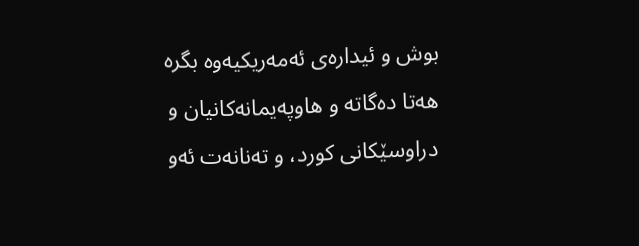بوش و ئيداره‌ی ئه‌مه‌ريكيه‌وه‌ بگره‌ هه‌تا ده‌گاته‌ و هاوپه‌يمانه‌كانيان و دراوسێكانی كورد، و ته‌نانه‌ت ئه‌و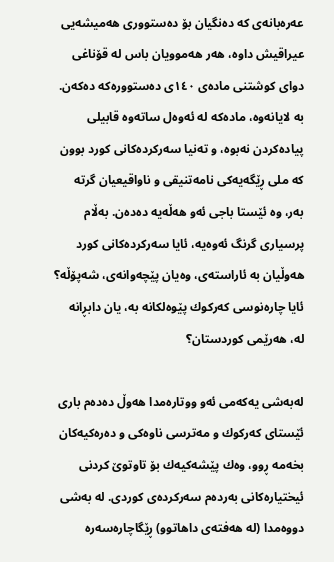عه‌ره‌بانه‌ی كه‌ ده‌نگيان بۆ ده‌ستووری هه‌ميشه‌يی عيراقيش داوه‌، هه‌ر هه‌موويان باس له‌ قۆناغی دوای كوشتنی ماده‌ی ١٤٠ی ده‌ستووره‌كه‌ ده‌كه‌ن. به لايانه‌وه‌، ماده‌كه‌ له‌ ئه‌وه‌ل ساته‌وه‌ قابيلی پياده‌كردن نه‌بوه‌،‌ و ته‌نيا سه‌ركرده‌كانی كورد بوون كه‌ ملی ڕێگه‌يه‌كی نامه‌تنيقی و ناواقيعیان گرته‌ به‌ر، وه‌ ئێستا باجی ئه‌و هه‌ڵه‌يه‌ ده‌ده‌ن. به‌ڵام پرسياری گرنگ ئه‌وه‌يه‌، ئايا سه‌ركرده‌كانی كورد هه‌وڵيان به‌ ئاراسته‌ی، وه‌يان پێچه‌وانه‌ی، شه‌پۆڵه؟ ئايا چاره‌نوسی كه‌ركوك پێوه‌لكانه‌ به‌، يان دابڕانه‌ له، هه‌رێمی‌ كوردستان؟

له‌به‌شی يه‌كه‌می ئه‌و ووتاره‌مدا هه‌وڵ ده‌ده‌م باری ئێستای كه‌ركوك و مه‌ترسی ناوه‌كی و ده‌ره‌كیه‌‌كان بخه‌مه‌ ڕوو، وه‌ك پێشه‌كيه‌ك بۆ تاوتوێ كردنی ئيختياره‌كانی به‌رده‌م سه‌ركرده‌ی كوردی. له‌ به‌شی دووه‌مدا (له‌ هه‌فته‌ی داهاتوو) ڕێگاچاره‌سه‌ره‌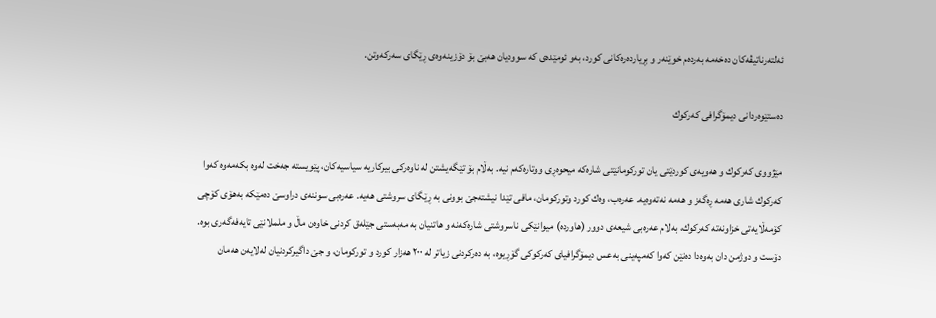ئه‌لته‌رناتيڤه‌كان ده‌خه‌مه‌ به‌رده‌م خوێنه‌ر و بڕيارده‌ره‌كانی كورد، به‌و ئومێده‌ی كه‌ سوودیان هه‌بێ بۆ دۆزينه‌وه‌ی ڕێگای سه‌ركه‌وتن.

ده‌ستێوه‌ردانی ديمۆگرافی كه‌ركوك

مێژووی كه‌ركوك و هه‌ويه‌ی كوردێتی يان توركومانێتی شاره‌كه ميحوه‌ڕی ووتاره‌كه‌م نيه‌. به‌ڵام بۆ تێگه‌يشتن له‌ ناوه‌ركی بيركاريه‌ سياسيه‌كان‌، پێويسته‌ جه‌خت له‌وه‌ بكه‌مه‌وه‌‌ كه‌وا كه‌ركوك شاری ‌هه‌مه‌ ڕه‌گه‌ز و هه‌مه‌ نه‌ته‌وه‌يه‌. عه‌ره‌ب، وه‌ك كورد وتوركومان، مافی تێدا نيشته‌جێ بوونی به‌ ڕێگای سروشتی هه‌يه‌. عه‌ره‌بی سوننه‌ی دراوسێ ده‌مێكه‌ به‌هۆی كۆچی كۆمه‌ڵايه‌تی خزاونه‌ته‌ كه‌ركوك، به‌لام عه‌ره‌بی شيعه‌ی دوور (هاورده) ميوانێكی ناسروشتی شاره‌كه‌نه‌ و هاتنيان به‌ مه‌به‌ستی جێله‌ق كردنی خاوه‌ن ماڵ و ململانێی تايه‌فه‌گه‌ری بوه‌. دۆست و دوژمن دان به‌وه‌دا ده‌نێن كه‌وا كه‌مپه‌ينی به‌عس ديمۆگرافيای كه‌ركوكی گۆڕيوه، به‌‌ ده‌ركردنی زياتر له‌ ٢٠٠ هه‌زار كورد و توركومان، و جێ داگيركردنيان له‌لايه‌ن هه‌مان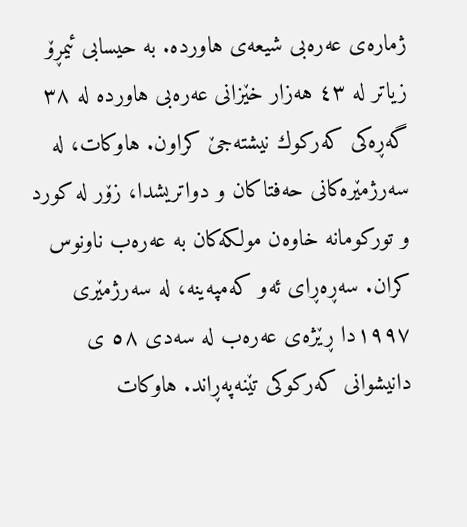ژماره‌ی عه‌ره‌بی شيعه‌ی هاورده‌‌‌. به‌ حيسابی ئيمڕۆ زياتر له‌ ٤۳ هه‌زار خێزانی عه‌ره‌بی هاورده‌ له‌ ۳٨ گه‌ڕه‌كی كه‌ركوك نيشته‌جێ كراون. هاوكات، له‌ سه‌رژمێره‌كانی حه‌فتاكان و دواتريشدا، زۆر له‌ كورد و توركومانه‌ خاوه‌ن مولكه‌كان به‌ عه‌ره‌ب ناونوس كران‌. سه‌ڕه‌ڕای ئه‌و كه‌مپه‌ينه‌،‌ له‌ سه‌رژمێری ١۹۹٧دا ڕێژه‌ی عه‌ره‌ب له‌ سه‌دی ٥٨ ی دانيشوانی كه‌ركوكی تێنه‌په‌ڕاند. هاوكات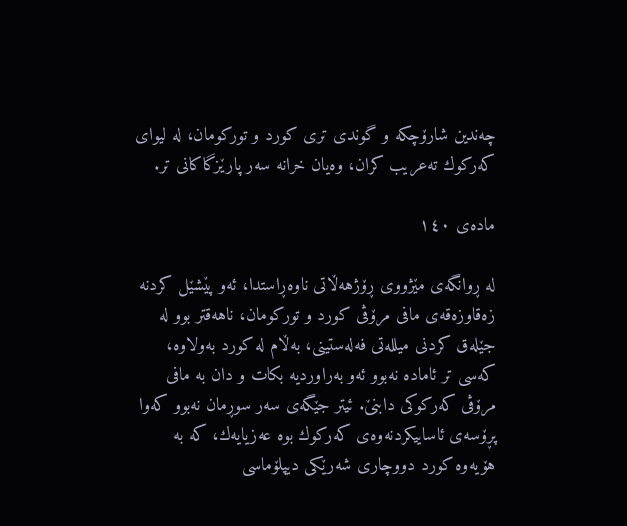چه‌ندين شارۆچكه‌ و گوندی تری كورد و توركومان، له ليوای كه‌ركوك ته‌عريب كران، وه‌يان خرانه‌ سه‌ر پارێزگاكانی تر.

ماده‌ی ١٤٠

له‌ ڕوانگه‌ی مێژووی ڕۆژهه‌ڵاتی ناوه‌ڕاستدا، ئه‌و پێشێل كردنه‌ زه‌قاوزه‌قه‌ی مافی مرۆڤی كورد و توركومان، ناهه‌قتر بوو له‌ جێله‌ق كردنی ميلله‌تی فه‌له‌ستينی، به‌ڵام له‌ كورد به‌ولاوه‌، كه‌سی تر ئاماده‌ نه‌بوو ئه‌و به‌راورديه‌ بكات و دان به‌ مافی مرۆڤی كه‌ركوكی دابنێ. ئيتر جێگه‌ی سه‌ر سوڕمان نه‌بوو كه‌وا پڕۆسه‌ی ئاساييكردنه‌وه‌ی كه‌ركوك بوه‌ عه‌زيايه‌ك، كه‌ به‌ هۆيه‌وه‌ كورد دووچاری شه‌رێكی ديپلۆماسی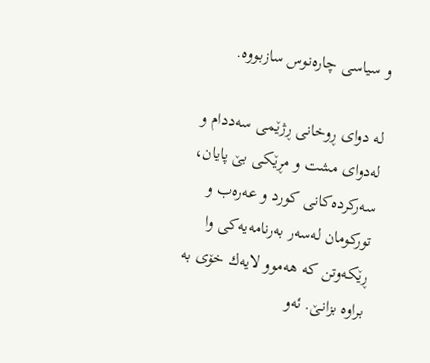و سياسی چاره‌نوس سازبووه‌‌.

له‌ دوای ڕوخانی ڕژێمی سه‌ددام و له‌دوای مشت و مڕێكی بێ پايان، سه‌ركرده‌كانی كورد و عه‌ره‌ب و توركومان له‌سه‌ر به‌رنامه‌يه‌كی وا ڕێكه‌وتن كه‌ هه‌موو لايه‌ك خۆی به‌ براوه‌ بزانێ. ئه‌و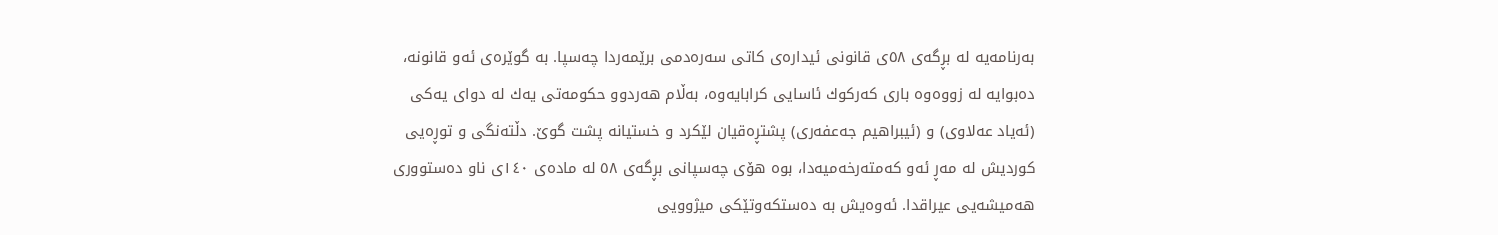به‌رنامه‌يه‌ له‌ بڕگه‌ی ٥٨ی قانونی ئيداره‌ی كاتی سه‌ره‌دمی برێمه‌ردا چه‌سپا. به‌ گوێره‌ی ئه‌و قانونه‌، ده‌بوايه‌ له‌ زووه‌وه‌ باری كه‌ركوك ئاسايی كرابايه‌وه‌، به‌ڵام هه‌ردوو حكومه‌تی يه‌ك له‌ دوای يه‌كی (ئه‌ياد عه‌لاوی) و (ئيبراهيم جه‌عفه‌ری) پشتڕه‌قيان لێكرد و خستيانه‌ پشت گوێ. دڵته‌نگی و توڕه‌يی كورديش له‌ مه‌ڕ ئه‌و كه‌مته‌رخه‌ميه‌دا، بوه‌ هۆی چه‌سپانی بڕگه‌ی ٥٨ له ماده‌ی ١٤٠ی ‌ناو ده‌ستووری هه‌ميشه‌يی عيراقدا‌. ئه‌وه‌يش به‌ ده‌ستكه‌وتێكی ميژوويی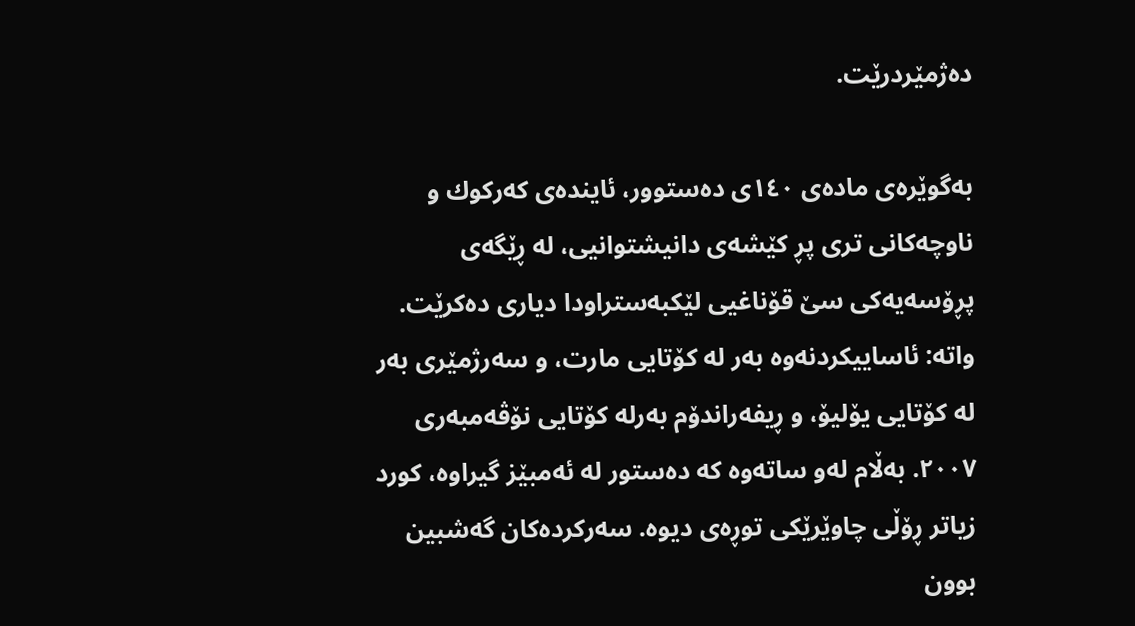ده‌ژمێردرێت.

به‌گوێره‌ی ماده‌ی ١٤٠ی‌ ده‌ستوور، ئاينده‌ی كه‌ركوك و ناوچه‌كانی تری پڕ كێشه‌ی دانيشتوانيی، له‌ ڕێگه‌ی پڕۆسه‌يه‌كی سێ قۆناغيی لێكبه‌ستراودا دياری ده‌كرێت. واته‌: ئاساييكردنه‌وه به‌ر له‌ كۆتايی مارت، و سه‌رژمێری به‌ر له‌ كۆتايی یۆليۆ، و ڕيفه‌راندۆم به‌رله‌ كۆتايی نۆڤه‌مبه‌ری ٢٠٠٧. به‌ڵام له‌و ساته‌وه‌ كه‌ ده‌ستور له‌ ئه‌مبێز گيراوه‌، كورد زياتر ڕۆڵی چاوێرێكی توڕه‌ی ديوه. سه‌ركرده‌كان گه‌شبين بوون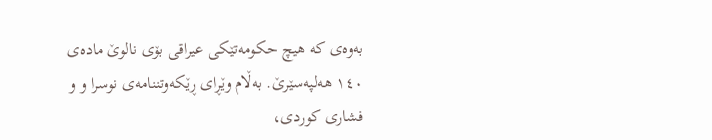به‌وه‌ی كه‌ هيچ حكومه‌تێكی عیراقی بۆی نالوێ ماده‌ی ١٤٠ هه‌لپه‌سێرێ. به‌ڵام وێڕای ڕێكه‌وتننامه‌ی نوسرا و و فشاری كوردی،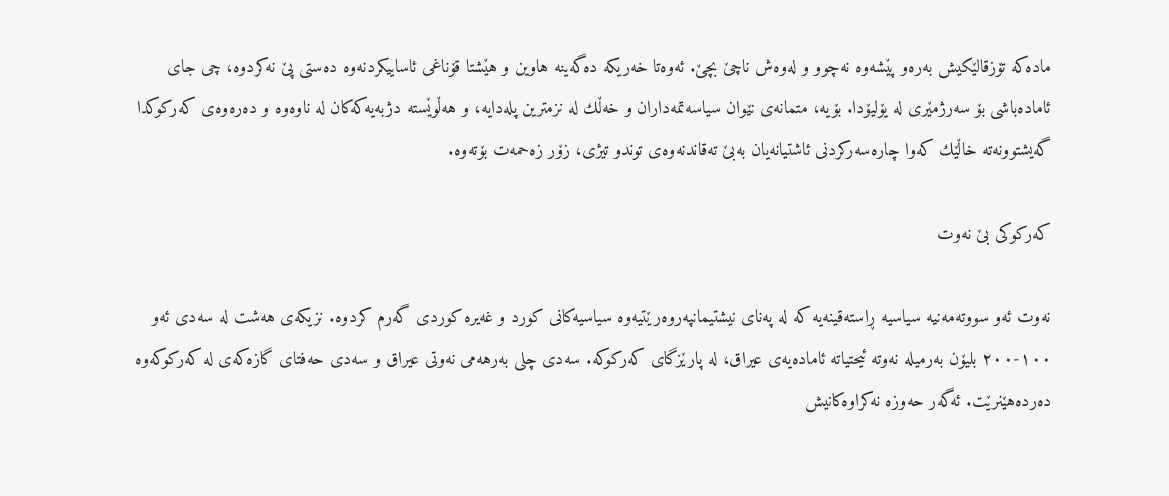ماده‌كه‌ تۆزقالێكيش به‌ره‌و پێشه‌وه نه‌چوو و له‌وه‌ش ناچێ بچێ. ئه‌وه‌تا خه‌ريكه‌ ده‌گه‌ينه‌ هاوين و هێشتا قۆناغی ئاساييكردنه‌وه‌ ده‌ستی پێ نه‌كردوه‌، چی جای ئاماده‌باشی بۆ سه‌رژمێری له‌ يۆليۆدا. بۆيه‌، متمانه‌ی نێوان سياسه‌تمه‌داران و خه‌ڵك له‌ نزمترين پله‌دايه‌، و هه‌ڵوێسته‌ دژبه‌يه‌كه‌كان له ‌ناوه‌وه‌ و ده‌ره‌وه‌ی كه‌ركوكدا گه‌يشتوونه‌ته‌ خاڵێك كه‌وا چاره‌سه‌ركردنی ئاشتيانه‌یان به‌بێ ته‌قاندنه‌وه‌ی توندو تيژی، زۆر زه‌حمه‌ت بۆته‌وه‌‌.

كه‌ركوكی بێ نه‌وت

نه‌وت ئه‌و سووته‌مه‌نیه‌ سياسيه‌‌ ڕاسته‌قينه‌‌يه‌ كه‌ له‌ په‌نای نيشتيمانپه‌روه‌رێتيه‌وه سياسيه‌كانی كورد و غه‌يره‌ كوردی گه‌رم كردوه. نزيكه‌ی هه‌شت له‌ سه‌دی ئه‌و ١٠٠-٢٠٠ بليۆن به‌رميله‌ نه‌وته‌ ئيحتياته ئاماده‌يه‌‌ی عيراق، له‌ پارێزگای كه‌ركوكه‌. سه‌دی چلی به‌رهه‌می نه‌وتی عيراق و سه‌دی حه‌فتای گازه‌كه‌ی له‌ كه‌ركوكه‌وه‌ ده‌رده‌هێنرێت. ئه‌گه‌ر حه‌وزه‌ نه‌كراوه‌كانيش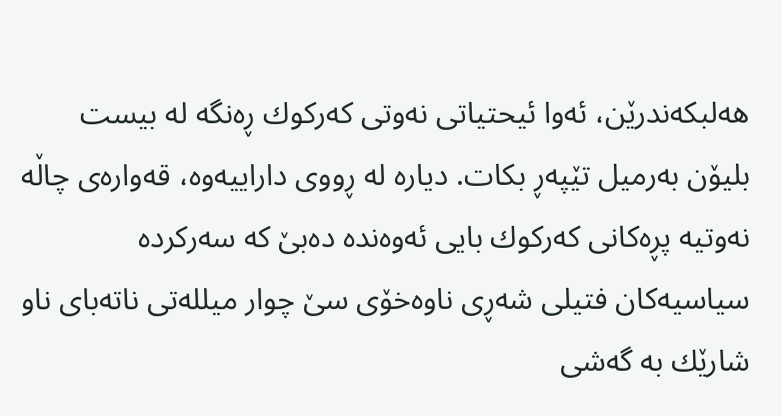هه‌لبكه‌ندرێن، ئه‌وا ئيحتياتی نه‌وتی كه‌ركوك ڕه‌نگه‌ له‌‌ بيست بليۆن به‌رميل تێپه‌ڕ بكات. دياره‌ له‌ ڕووی دارايیه‌وه‌‌، قه‌واره‌ی چاڵه‌ نه‌وتيه‌ پڕه‌كانی كه‌ركوك بايی ئه‌وه‌نده‌ ده‌بێ كه‌ سه‌ركرده‌ سياسيه‌كان فتيلی شه‌ڕی ناوه‌خۆی سێ چوار ميلله‌تی ناته‌بای ناو شارێك به‌ گه‌شی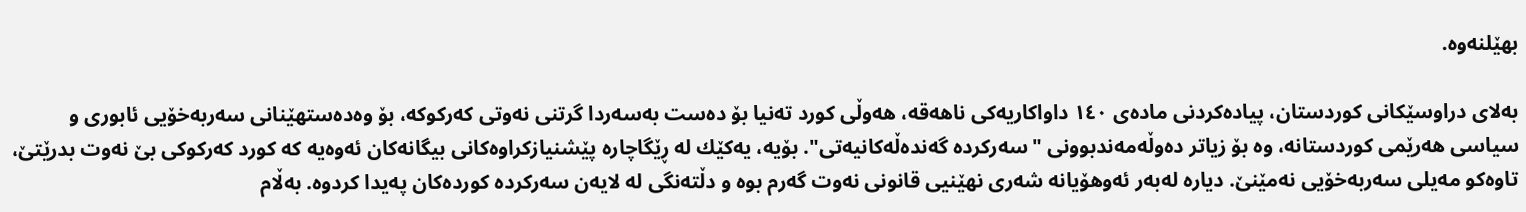بهێلنه‌وه‌.

به‌‌لای دراوسێكانی كوردستان، پياده‌كردنی ماده‌ی ١٤٠ داواكاريه‌كی ناهه‌قه، هه‌وڵی كورد ته‌نيا بۆ ده‌ست به‌سه‌ردا گرتنی نه‌وتی كه‌ركوكه‌، بۆ وه‌ده‌ستهێنانی سه‌ربه‌خۆيی ئابوری و سياسی هه‌رێمی كوردستانه‌‌، وه‌ بۆ زياتر ده‌وڵه‌مه‌ندبوونی "سه‌ركرده‌ گه‌نده‌ڵه‌كانيه‌تی". بۆيه‌، يه‌كێك له‌ ڕێگاچاره‌ پێشنيازكراوه‌كانی بيگانه‌كان ئه‌وه‌يه‌ كه‌ كورد كه‌ركوكی بێ نه‌وت بدرێتێ، تاوه‌كو مه‌يلی سه‌ربه‌خۆيی نه‌مێنێ. دياره‌ له‌به‌ر ئه‌وهۆيانه‌‌ شه‌ری‌ نهێنيی قانونی نه‌وت گه‌رم بوه‌ و دڵته‌نگی له‌ لايه‌ن سه‌ركرده‌ كورده‌كان په‌يدا كردوه‌. به‌ڵام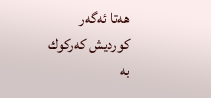هه‌تا ئه‌گه‌ر كورديش كه‌ركوك به‌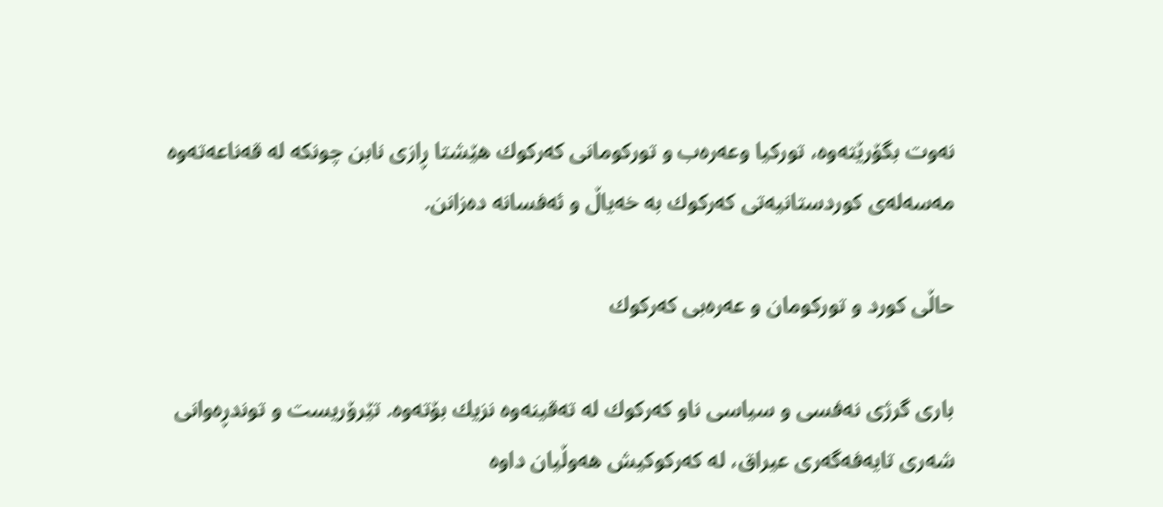نه‌وت بگۆرێته‌وه‌، توركيا وعه‌ره‌ب و توركومانی كه‌ركوك هێشتا ڕازی نابن چونكه‌ له‌ قه‌ناعه‌ته‌وه‌ مه‌سه‌له‌ی كوردستانيه‌تی كه‌ركوك به‌ خه‌ياڵ و ئه‌فسانه‌ ده‌زانن.

حاڵی كورد و توركومان و عه‌ره‌بی كه‌ركوك

باری گرژی نه‌فسی و سياسی ناو كه‌ركوك له‌ ته‌قينه‌وه نزيك بۆته‌وه‌‌. تێرۆريست و توندڕه‌وانی شه‌ری تايه‌فه‌گه‌ری عيراق، له‌ كه‌ركوكيش هه‌وڵيان داوه‌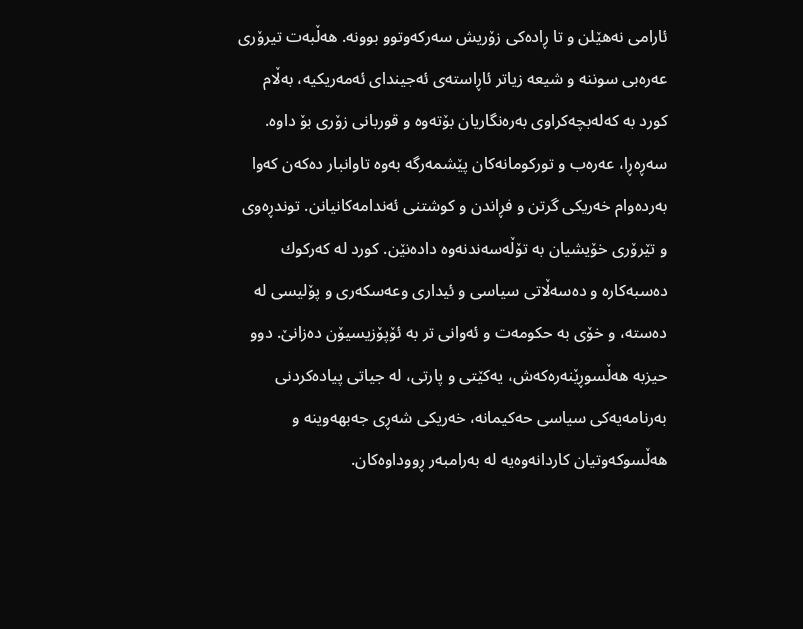ئارامی نه‌هێلن و تا ڕاده‌كی زۆريش سه‌ركه‌وتوو بوونه‌. هه‌ڵبه‌ت تيرۆری عه‌ره‌بی سوننه‌ و شيعه‌‌ زياتر ئاڕاسته‌ی ئه‌جيندای ئه‌مه‌ريكيه‌، به‌ڵام كورد به‌ كه‌له‌بچه‌كراوی به‌ره‌نگاریان بۆته‌وه‌ و قوربانی زۆری بۆ داوه‌. سه‌ڕه‌ڕا، عه‌ره‌ب و توركومانه‌كان پێشمه‌رگه‌ به‌وه‌ تاوانبار ده‌كه‌ن كه‌وا به‌رده‌وام خه‌ريكی گرتن و فڕاندن و كوشتنی ئه‌ندامه‌كانيانن. توندڕه‌وی و تێرۆری خۆيشيان به‌ تۆڵه‌سه‌ندنه‌وه‌ داده‌نێن. كورد له‌ كه‌ركوك ده‌سبه‌كاره‌ و ده‌سه‌ڵاتی سياسی و ئيداری وعه‌سكه‌ری و پۆليسی له‌ ده‌سته‌، و خۆی به‌ حكومه‌ت و ئه‌وانی تر به‌ ئۆپۆزيسيۆن ده‌زانێ. دوو حيزبه‌ هه‌ڵسوڕێنه‌ره‌كه‌ش، يه‌كێتی و پارتی، له‌ جياتی پياده‌كردنی به‌رنامه‌یه‌كی سياسی حه‌كيمانه‌، خه‌ريكی شه‌ڕی جه‌بهه‌وينه‌ و هه‌ڵسوكه‌وتيان كاردانه‌وه‌يه‌ له‌ به‌رامبه‌ر ڕووداوه‌كان.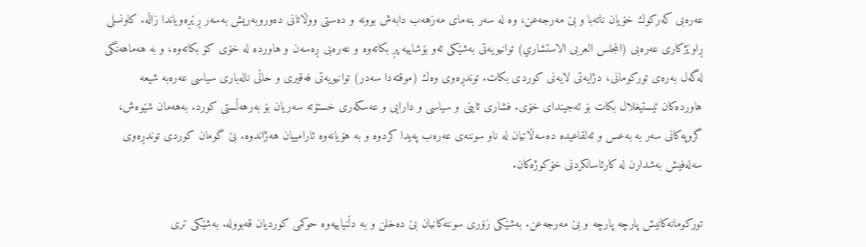عه‌ره‌بی كه‌ركوك خۆيان ناته‌با و بێ مه‌رجه‌عن، وه‌ له‌ سه‌ر بنه‌مای مه‌زهه‌ب دابه‌ش بوونه‌ و ده‌ستی ووڵاتانی ده‌وروبه‌ريش به‌سه‌ر ڕێڕه‌وياندا زاڵه‌. كاونسلی ڕاوێژكاری عه‌ره‌بی (المجلس العربی الاستشاري) توانيويه‌تی به‌شێكی ئه‌و بۆشاييه‌ پڕ بكاته‌وه‌ و عه‌ره‌بی ڕ‌‌ه‌سه‌ن و هاورده‌ له‌ خۆی كۆ بكاته‌وه‌، و به‌ هه‌ماهه‌نگی له‌گه‌ل به‌ره‌ی توركومانی، دژايه‌تی لايه‌نی كوردی بكات. توندڕه‌وی وه‌ك (موقته‌دا سه‌در) توانيويه‌تی فه‌قيری و حاڵی ناله‌باری سياسی عه‌ره‌به‌ شيعه‌ هاورده‌كان‌ ئيستيغلال بكات بۆ ئه‌جيندای خۆی. فشاری ئاينی و سياسی و دارايی و عه‌سكه‌ری خستۆته‌ سه‌ريان بۆ به‌رهه‌ڵستی كورد. به‌هه‌مان شێوه‌ش، گروپه‌كانی سه‌ر به‌ به‌عس و ئه‌لقاعيده‌ ده‌سه‌ڵاتيان له‌ ناو سوننه‌ی عه‌ره‌ب په‌يدا كردوه‌ و به‌ هۆيانه‌وه‌ ئارامييان هه‌ژاندوه. بێ گومان كوردی توندڕه‌وی سه‌له‌فيش به‌شدارن له‌ كارئاسانكردنی خۆكوژه‌كان.

توركومانه‌كانيش پارچه‌ پارچه و بێ مه‌رجه‌عن. به‌شێكی زۆری سوننه‌كانيان بێ ده‌خلن و به‌ دڵنياييه‌وه‌ حوكمی كورديان قه‌بووله‌. به‌شێكی تری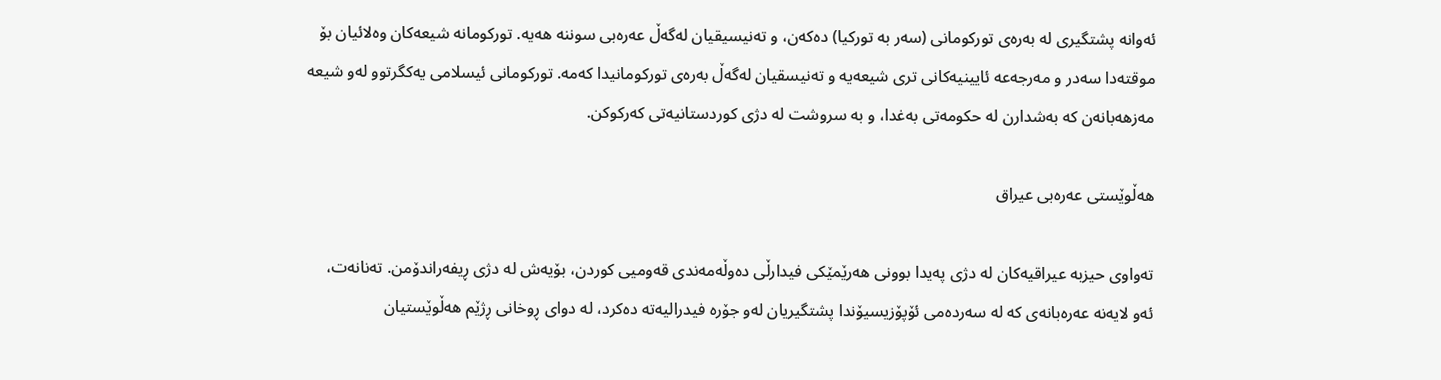ئه‌وانه‌ پشتگيری له‌ به‌ره‌ی توركومانی (سه‌ر به‌ توركيا) ده‌كه‌ن، و ته‌نيسيقيان له‌گه‌ڵ عه‌ره‌بی سوننه‌ هه‌يه. توركومانه‌ شيعه‌كان وه‌لائيان بۆ موقته‌دا سه‌در و مه‌رجه‌عه‌ ئايينيه‌كانی تری شيعه‌يه‌ و ته‌نيسقيان له‌گه‌ڵ به‌ره‌ی توركومانيدا كه‌مه‌. توركومانی ئيسلامی يه‌كگرتوو له‌و شيعه‌ مه‌زهه‌بانه‌ن‌ كه‌ به‌شدارن له‌ حكومه‌تی به‌غدا، و به‌ سروشت له‌ دژی كوردستانيه‌تی كه‌ركوكن.

هه‌ڵوێستی عه‌ره‌بی عيراق

ته‌واوی حيزبه‌ عيراقيه‌كان له‌ دژی په‌يدا بوونی هه‌رێمێكی فيدارڵی ده‌وڵه‌مه‌ندی قه‌وميی كوردن، بۆيه‌ش له‌ دژی ڕيفه‌راندۆمن. ته‌نانه‌ت، ئه‌و لايه‌نه‌ عه‌ره‌بانه‌ی كه‌ له‌ سه‌رده‌می ئۆپۆزيسيۆندا پشتگيريان له‌و جۆره‌ فيدراليه‌ته‌ ده‌كرد، له‌ دوای ڕوخانی ڕژێم هه‌ڵوێستيان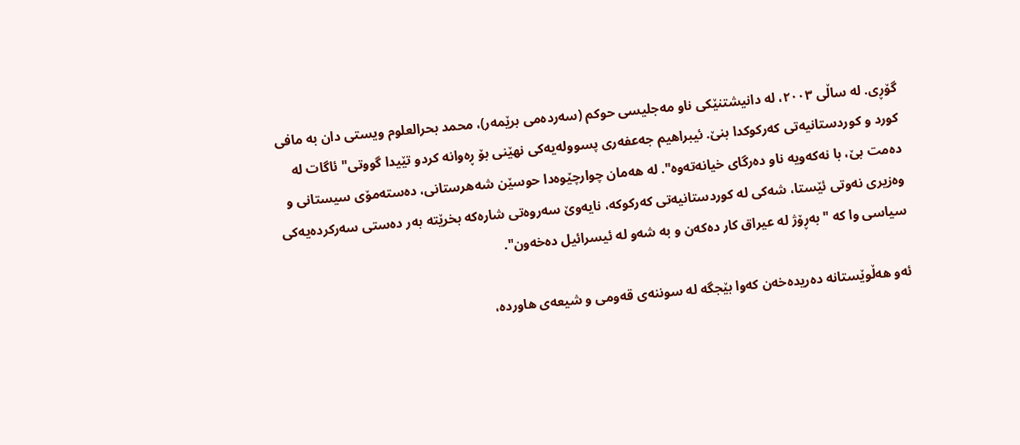گۆڕی. له‌ ساڵی ٢٠٠۳، له‌ دانيشتنێكی ناو مه‌جليسی حوكم (سه‌رده‌می برێمه‌ر)، محمد بحرالعلوم ويستی دان به‌ مافی كورد و كوردستانيه‌تی كه‌ركوكدا بنێ. ئيبراهيم جه‌عفه‌ری پسووله‌يه‌كی نهێنی بۆ ڕه‌وانه‌ كردو تێيدا گووتی"ئاگات له‌ ده‌مت بێ، با نه‌كه‌ويه‌ ناو ده‌رگای خيانه‌ته‌وه". له‌ هه‌مان چوارچێوه‌دا حوسێن شه‌هرستانی، ده‌سته‌مۆی سيستانی و وه‌زيری نه‌وتی ئێستا، شه‌كی له‌ كوردستانيه‌تی كه‌ركوكه‌، نايه‌وێ سه‌روه‌تی شاره‌كه‌ بخرێته‌ به‌ر ده‌ستی سه‌ركرده‌یه‌كی سياسی وا كه‌ "به‌ڕۆژ له‌ عيراق كار ده‌كه‌ن و به‌ شه‌و له‌ ئيسرائيل ده‌خه‌ون".

ئه‌و هه‌ڵوێستانه‌ ده‌ريده‌خه‌ن كه‌وا بێجگه‌ له‌ سوننه‌ی قه‌ومی و شيعه‌ی هاورده‌،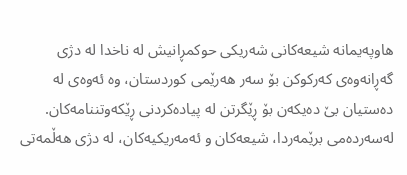هاوپه‌يمانه‌ شيعه‌كانی شه‌ريكی حوكمڕانيش له‌ ناخدا له‌ دژی گه‌ڕانه‌وه‌ی كه‌ركوكن بۆ سه‌ر هه‌رێمی كوردستان، وه‌ ئه‌وه‌ی له‌ ده‌ستيان بێ ده‌يكه‌ن‌ بۆ ڕێگرتن له‌ پياده‌كردنی ڕێكه‌وتننامه‌كان. له‌سه‌رده‌می برێمه‌ردا، شيعه‌كان و ئه‌مه‌ريكيه‌كان، له‌ دژی هه‌ڵمه‌تی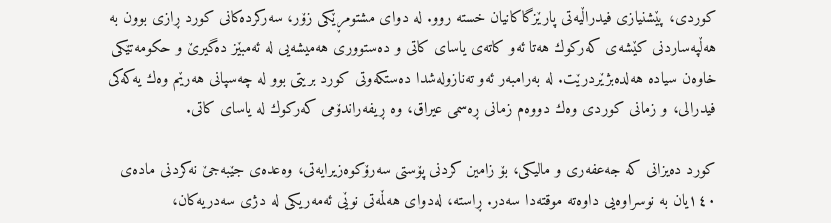كوردی، پێشنيازی فيدراڵيه‌تی پارێزگاكانيان خسته‌ روو. له‌ دوای مشتومڕێكی زۆر، سه‌ركرده‌كانی كورد ڕازی بوون به‌ هه‌ڵپه‌ساردنی كێشه‌ی كه‌ركوك هه‌تا ئه‌و كاته‌ی ياسای كاتی و ده‌ستووری هه‌ميشه‌يی له‌ ئه‌مبێز ده‌گيرێ و حكومه‌تێكی خاوه‌ن سياده‌ هه‌لده‌بژێردرێت. له‌ به‌رامبه‌ر ئه‌و ته‌نازوله‌شدا ده‌ستكه‌وتی كورد بريتی بوو له‌ چه‌سپانی هه‌رێم وه‌ك يه‌كه‌كی فيدرالی، و زمانی كوردی وه‌ك دووه‌م زمانی ڕه‌سمی عيراق، وه‌ ڕيفه‌راندۆمی كه‌ركوك له‌ ياسای كاتی.

كورد ده‌يزانی كه‌ جه‌عفه‌ری و ماليكی، بۆ زامين كردنی پۆستی سه‌رۆكوه‌زيرايه‌تی، وه‌عده‌ی جێبه‌جێ نه‌كردنی ماده‌ی ١٤٠يان به‌ نوسراوه‌يی داوه‌ته‌ موقته‌دا سه‌در. ڕاسته‌، له‌دوای هه‌ڵمه‌تی نوێی ئه‌مه‌ريكی له‌ دژی سه‌دريه‌كان،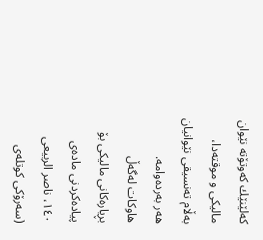كه‌لێنێك كه‌وتۆته‌ نێوان ماليكی و موقته‌دا، به‌ڵام ته‌نسيقی نێوانيان هه‌ر به‌رده‌وامه‌. هاوكات له‌گه‌ڵ بڕياره‌كانی ماليكی بۆ پياده‌كردنی ماده‌ی ١٤٠، ناصر الربيعی (سه‌رۆكی كوتله‌ی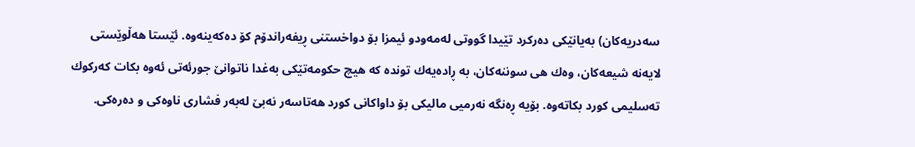سه‌دريه‌كان) به‌يانێكی ده‌ركرد تێيدا گووتی له‌مه‌ودو ئيمزا بۆ دواخستنی ڕيفه‌راندۆم كۆ ده‌كه‌ينه‌وه‌‌. ئێستا هه‌ڵوێستی لايه‌نه‌ شيعه‌كان، وه‌ك هی سوننه‌كان، به‌ ڕاده‌يه‌ك تونده‌ كه‌ هيچ حكومه‌تێكی به‌غدا ناتوانێ جورئه‌تی ‌ئه‌وه‌ بكات كه‌ركوك ته‌سليمی كورد بكاته‌وه‌. بۆيه‌ ڕ‌‌ه‌نگه‌ نه‌رميی ماليكی بۆ داواكانی كورد هه‌تاسه‌ر نه‌بێ له‌به‌ر ‌فشاری ناوه‌كی و ده‌ره‌كی.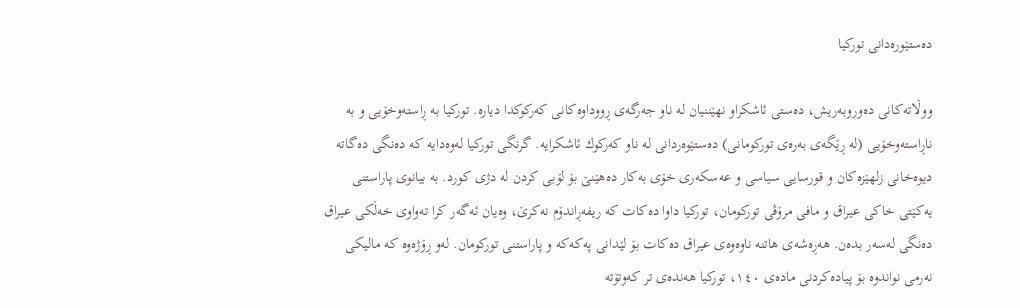ده‌ستێوره‌دانی توركيا

ووڵاته‌كانی ده‌وروبه‌ريش، ده‌ستی ئاشكراو نهێننيان له‌ ناو جه‌رگه‌ی ڕووداوه‌كانی كه‌ركوكدا دياره‌. توركيا به‌ ڕاسته‌وخۆيی و به‌ ناڕاسته‌وخۆيی (له‌ ڕێگه‌ی به‌ره‌ی توركومانی) ده‌ستێوه‌ردانی له‌ ناو كه‌ركوك ئاشكرايه‌. گرنگی توركيا له‌وه‌دايه‌ كه‌ ده‌نگی ده‌گاته‌ ديوه‌خانی زلهێزه‌كان و قورسايی سياسی و عه‌سكه‌ری خۆی به‌كار ده‌هێنێ بۆ لۆبی كردن له‌ دژی كورد. به‌ بيانوی پاراستنی يه‌كێتی خاكی عيراق و مافی مرۆڤی توركومان، توركيا داوا ده‌كات كه‌ ريفه‌ڕاندۆم نه‌كرێ، وه‌يان ئه‌گه‌ر كرا ته‌واوی خه‌ڵكی عيراق ده‌نگی له‌سه‌ر بده‌ن. هه‌ڕه‌شه‌ی هاتنه‌ ناوه‌وه‌ی عيراق ده‌كات بۆ لێدانی په‌كه‌كه‌ و پاراستنی توركومان. له‌و ڕۆژه‌وه‌ كه‌ ماليكی نه‌رمی نواندوه‌ بۆ پياده‌كردنی ماده‌ی ١٤٠، توركيا هه‌نده‌ی تر كه‌وتۆته‌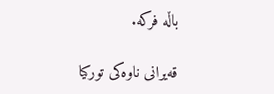باڵه‌ فركه‌.

قه‌يرانی ناوه‌كی توركيا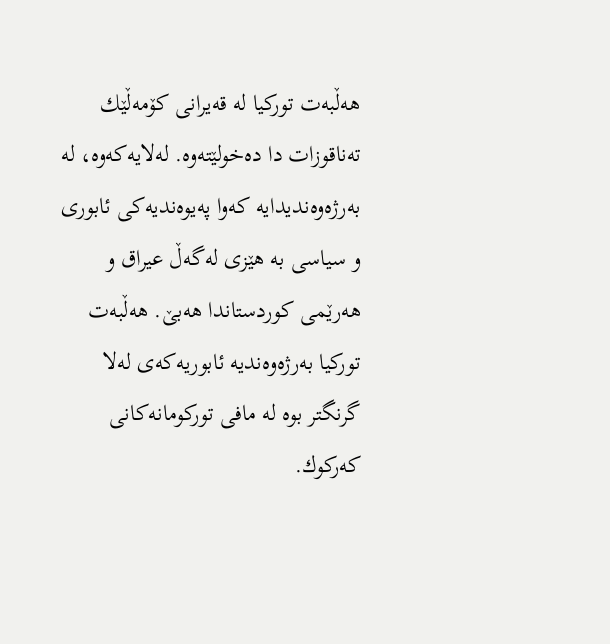هه‌ڵبه‌ت توركيا له‌ قه‌يرانی كۆمه‌ڵێك ته‌ناقوزات دا ده‌خولێته‌وه‌. له‌لايه‌كه‌وه‌، له‌ به‌رژه‌وه‌نديدايه‌ كه‌وا په‌يوه‌نديه‌كی ئابوری و سياسی به‌ هێزی له‌گه‌ڵ عيراق و هه‌رێمی كوردستاندا هه‌بێ. هه‌ڵبه‌ت توركيا به‌رژه‌وه‌ندیه‌ ئابوريه‌كه‌ی له‌لا گرنگتر بوه‌ له‌ مافی توركومانه‌كانی كه‌ركوك.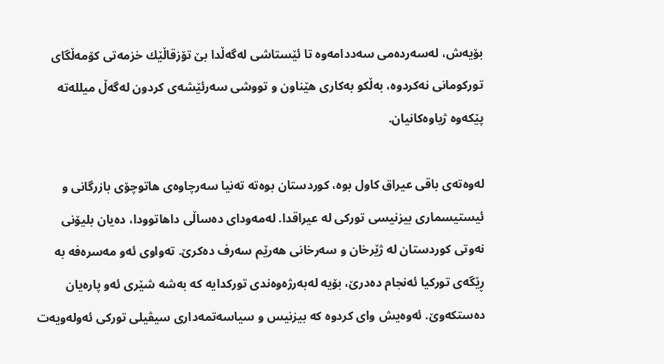بۆيه‌ش، له‌سه‌رده‌می سه‌ددامه‌وه‌ تا ئێستاشی له‌گه‌ڵدا بێ تۆزقاڵێك خزمه‌تی كۆمه‌ڵگای توركومانی نه‌كردوه‌، به‌ڵكو به‌كاری هێناون و تووشی سه‌رئێشه‌ی كردون له‌گه‌ڵ ميلله‌ته‌ پێكه‌وه‌ ژياوه‌كانيان.

له‌وه‌ته‌ی باقی عيراق كاول بوه‌، كوردستان بوه‌ته‌ ته‌نيا سه‌رچاوه‌ی هاتوچۆی بازرگانی و ئيستيسماری بيزنيسی توركی‌ له‌ عيراقدا. له‌مه‌ودای ده‌ساڵی داهاتوودا، ده‌يان بليۆنی نه‌وتی كوردستان له‌ ژێرخان و سه‌رخانی هه‌رێم سه‌رف ده‌كرێ. ته‌واوی ئه‌و مه‌سره‌فه‌ به‌ ڕێگه‌ی توركيا ئه‌نجام ده‌درێ، بۆيه‌ له‌به‌رژه‌وه‌ندی توركدايه‌ كه‌ به‌شه‌ شێری ئه‌و پاره‌يان ده‌ستكه‌وێ. ئه‌وه‌يش وای كردوه‌ كه‌ بيزنيس و سياسه‌تمه‌داری سيڤيلی توركی ئه‌وله‌ويه‌ت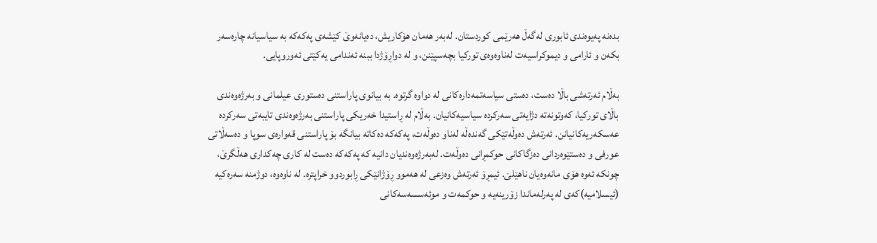بده‌نه‌ په‌يوه‌ندی ئابوری له‌گه‌ڵ هه‌رێمی كوردستان. له‌به‌ر هه‌مان هۆكاريش، ده‌يانه‌وێ كێشه‌ی په‌كه‌كه‌ به‌ سياسيانه‌ چاره‌سه‌ر بكه‌ن و ئارامی و ‌ديموكراسيه‌ت له‌ناوه‌وه‌ی توركيا بچه‌سپێنن، و له‌ دواڕۆژدا ببنه‌ ئه‌ندامی يه‌كێتی ئه‌وروپايی.

به‌ڵام ئه‌رته‌شی باڵا ده‌ست، ده‌ستی سياسه‌تمه‌داره‌كانی له‌ دواوه‌ گرتوه‌. به‌ بيانوی پاراستنی ده‌ستوری عيلمانی و به‌رژه‌وه‌ندی باڵای توركيا، كه‌وتونه‌ته‌ دژايه‌تی سه‌ركرده‌ سياسيه‌كانیان. به‌ڵام له‌ ڕاستيدا خه‌ريكی پاراستنی به‌رژه‌وه‌ندی تايبه‌تی سه‌ركرده‌ عه‌سكه‌ريه‌كانيانن. ئه‌رته‌ش ده‌وڵه‌تێكی گه‌نده‌ڵه‌‌ له‌ناو ده‌وڵه‌ت، په‌كه‌كه‌ ده‌كاته‌ بيانگه‌ بۆ پاراستنی قه‌واره‌ی سوپا و ‌ده‌سه‌ڵاتی عورفی و ده‌ستێوه‌ردانی ده‌زگاكانی حوكمڕانی ده‌وڵه‌ت. له‌به‌رژه‌وه‌نديان دانيه‌ كه‌ په‌كه‌كه‌ ده‌ست له‌ كاری چه‌كداری هه‌ڵگرێ، چونكه‌ ئه‌وه‌ هۆی مانه‌وه‌يان ناهێلێ. ئيمڕۆ ئه‌رته‌ش وه‌زعی له‌ هه‌موو ڕۆژانێكی ڕابوردوو خراپتره‌. له‌ ناوه‌وه‌، دوژمنه‌ سه‌ره‌كيه (ئيسلاميه‌)كه‌ی له‌ په‌رله‌ماندا زۆرينه‌يه‌ و حوكمه‌ت و موئه‌سسه‌سه‌كانی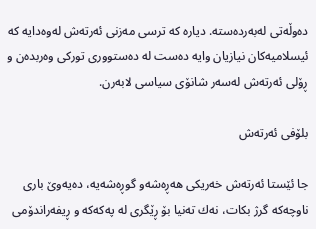ده‌وڵه‌تی له‌به‌رده‌سته. دياره‌ كه‌ ترسی مه‌زنی ئه‌رته‌ش له‌وه‌دايه‌ كه‌ ئيسلاميه‌كان نيازيان وايه‌ ده‌ست له‌ ده‌ستووری توركی وه‌ربده‌ن و ڕۆلی ئه‌رته‌ش له‌سه‌ر شانۆی سياسی لابه‌رن.

بلۆفی ئه‌رته‌ش

جا ئێستا ئه‌رته‌ش خه‌ريكی هه‌ڕه‌شه‌و گوڕه‌شه‌يه‌، ده‌يه‌وێ باری ناوچه‌كه‌ گرژ بكات، نه‌ك ته‌نيا بۆ ڕێگری له‌ په‌كه‌كه‌ و ڕيفه‌راندۆمی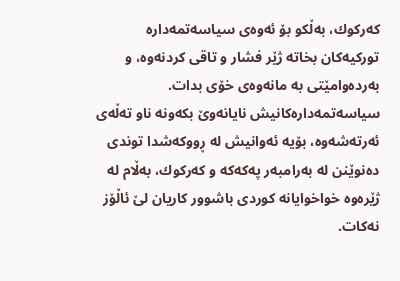كه‌ركوك، به‌ڵكو بۆ ئه‌وه‌ی سياسه‌تمه‌داره‌ توركيه‌كان بخاته‌ ژێر فشار و تاقی كردنه‌وه‌، و به‌رده‌وامێتی به‌ مانه‌وه‌ی خۆی بدات. سياسه‌تمه‌داره‌كانيش نايانه‌وێ بكه‌ونه‌ ناو ته‌ڵه‌ی ئه‌رته‌شه‌وه‌، بۆيه‌ ئه‌وانيش له‌ ڕووكه‌شدا توندی ده‌نوێنن له‌ به‌رامبه‌ر په‌كه‌كه‌ و كه‌ركوك، به‌ڵام له‌ ژێره‌وه‌ خواخوايانه‌ كوردی باشوور كاريان لێ ئاڵۆز نه‌كات.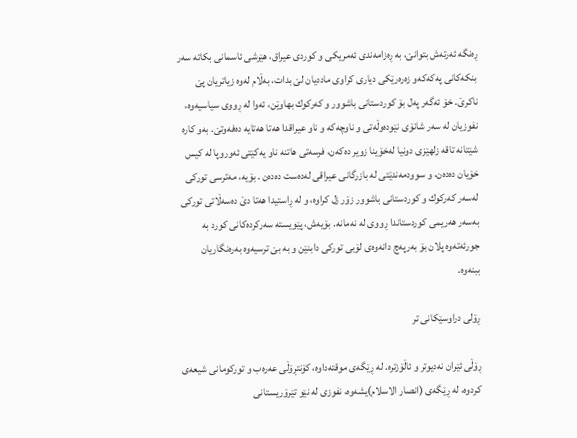ڕه‌نگه‌ ئه‌رته‌ش بتوانێ، به‌‌ ڕه‌زامه‌ندی ئه‌مريكی و كوردی عيراق، هێرشی ئاسمانی بكاته‌ سه‌ر بنكه‌كانی په‌كه‌كه‌و زه‌ره‌رێكی دياری كراوی مادديان لێ بدات، به‌ڵام له‌وه‌ زياتريان پێ ناكرێ. خۆ ئه‌گه‌ر په‌ل بۆ كوردستانی باشوور و كه‌ركوك بهاوێن، ئه‌وا له‌ ڕووی سياسيه‌وه‌، نفوزيان له‌ سه‌ر شانۆی نێوده‌وڵه‌تی و ناوچه‌كه‌ و ناو عيراقدا هه‌تا هه‌تايه‌ ده‌فه‌وتێ. به‌و كاره‌ شێتانه‌ تاقه‌ زلهێز‌ی دونيا له‌خۆينا زوير ده‌كه‌ن، فرسه‌تی هاتنه‌ ناو يه‌كێتی ئه‌وروپا له‌ كيس خۆيان ده‌ده‌ن، و سوودمه‌ندێتی له‌ بازرگانی عيراقی له‌ده‌ست ده‌ده‌ن . بۆيه‌، مه‌ترسی توركی له‌سه‌ر كه‌ركوك و كوردستانی باشوور زۆر زل كراوه‌، و له‌ ڕاستيدا هه‌تا دێ ده‌سه‌ڵاتی توركی به‌سه‌ر هه‌ريمی كوردستاندا ڕووی له‌ نه‌مانه‌. بۆيه‌ش، پێويسته‌ سه‌ركرده‌كانی كورد به‌ جورئه‌ته‌وه‌ پلان بۆ به‌رپه‌چ دانه‌وه‌ی لۆبی توركی دابنێن و به‌ بێ ‌ترسيه‌وه‌ به‌ره‌نگاريان ببنه‌وه‌.

ڕۆلی دراوسێكانی تر

ڕۆڵی ئێران نه‌ديوتر و ئاڵۆزتره‌. له‌ ڕێگه‌ی موقته‌داوه‌، كۆنتڕۆڵی عه‌ره‌ب و توركومانی شيعه‌ی كردوه‌، له‌ ڕێگه‌ی (انصار الاسلام)يشه‌وه‌، نفوزی له‌ نێو تێرۆريستانی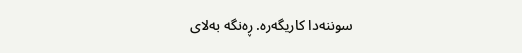سوننه‌دا كاريگه‌ره‌‌. ڕه‌نگه‌ به‌لای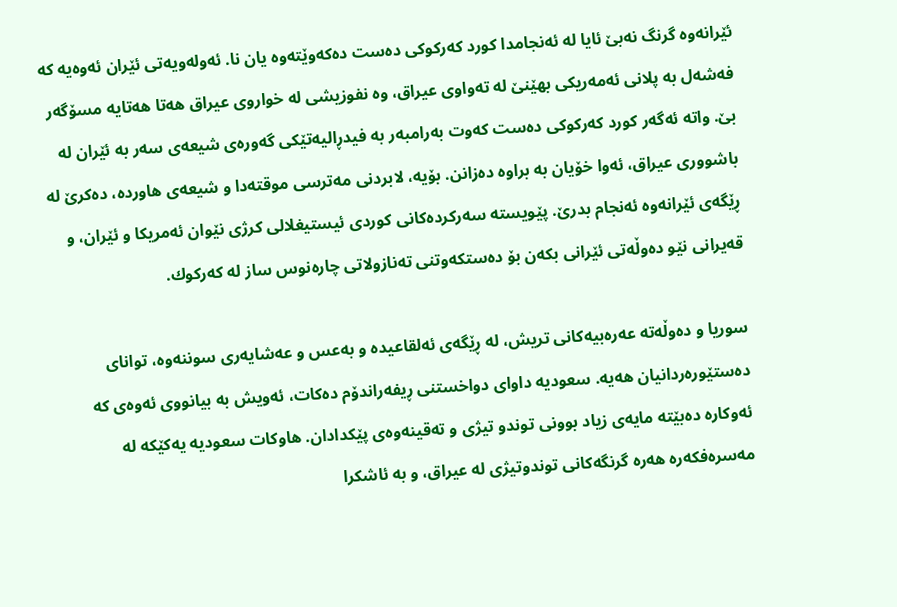ئێرانه‌وه‌ گرنگ نه‌بێ ئايا له‌ ئه‌نجامدا كورد كه‌ركوكی ده‌ست ده‌كه‌وێته‌وه‌ يان نا. ئه‌وله‌ويه‌تی ئێران ئه‌وه‌يه‌ كه‌ فه‌شه‌ل به‌ پلانی ئه‌مه‌ريكی بهێنێ له‌ ته‌واوی عيراق، وه‌ نفوزیشی له‌ خواروی عيراق هه‌تا هه‌تايه‌ مسۆگه‌ر بێ. واته‌ ئه‌گه‌ر كورد كه‌ركوكی ده‌ست كه‌وت به‌رامبه‌ر به‌ فيدڕاليه‌تێكی گه‌وره‌ی شيعه‌ی سه‌ر به‌ ئێران له‌ باشووری عيراق، ئه‌وا خۆيان به‌ براوه‌ ده‌زانن. بۆيه‌، لابردنی مه‌ترسی موقته‌دا و شيعه‌ی هاورده‌، ده‌كرێ له‌ ڕێگه‌ی ئێرانه‌وه‌ ئه‌‌نجام بدرێ. پێويسته‌ سه‌ركرده‌كانی كوردی ئيستيغلالی كرژی نێوان ئه‌مريكا و ئێران، و قه‌يرانی نێو ده‌وڵه‌تی ئێرانی بكه‌ن بۆ ده‌ستكه‌وتنی ته‌نازولاتی چاره‌نوس ساز له‌ كه‌ركوك.

سوريا و ده‌وڵه‌ته‌ عه‌ره‌بيه‌كانی تريش، له‌ ڕێگه‌ی ئه‌لقاعيده‌ و به‌عس و عه‌شايه‌ری سوننه‌وه‌‌، توانای ده‌ستێوره‌ردانيان هه‌يه‌. سعوديه‌ داوای دواخستنی ڕيفه‌راندۆم ده‌كات‌، ئه‌ويش به‌ بيانووی ئه‌وه‌ی كه‌ ئه‌وكاره‌ ده‌بێته‌ مايه‌ی زياد بوونی توندو تيژی و ته‌قينه‌وه‌ی پێكدادان. هاوكات سعوديه‌ يه‌كێكه‌ له‌ مه‌سره‌فكه‌ره‌ هه‌ره‌ گرنگه‌كانی توندوتيژی له‌ عيراق، و به‌ ئاشكرا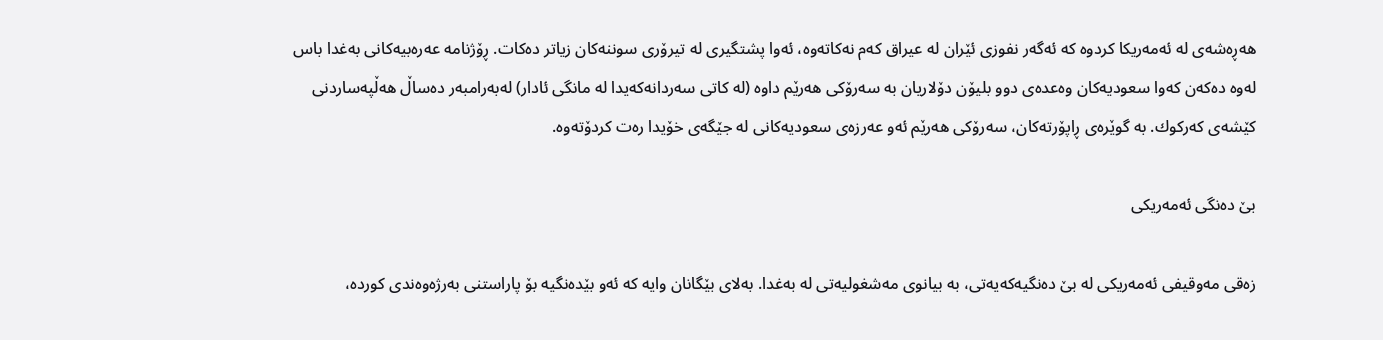هه‌ڕ‌ه‌شه‌ی له‌ ئه‌مه‌ريكا كردوه‌ كه‌ ئه‌گه‌ر نفوزی ئێران له‌ عيراق كه‌م نه‌كاته‌وه‌، ئه‌وا پشتگيری له‌ تيرۆری سوننه‌كان زياتر ده‌كات. ڕۆژنامه‌ عه‌ره‌بيه‌كانی به‌غدا باس له‌وه‌ ده‌كه‌ن كه‌وا سعوديه‌كان وه‌عده‌ی دوو بليۆن دۆلاريان به‌ سه‌رۆكی هه‌رێم داوه‌ (له‌ كاتی سه‌ردانه‌كه‌یدا له‌ مانگی ئادار) له‌به‌رامبه‌ر ده‌ساڵ هه‌ڵپه‌ساردنی كێشه‌ی كه‌ركوك. به‌ گوێره‌ی ڕاپۆرته‌كان، سه‌رۆكی هه‌رێم ئه‌و عه‌رزه‌ی سعوديه‌كانی له‌ جێگه‌ی خۆيدا ره‌ت كردۆته‌وه‌.

بێ ده‌نگی ئه‌مه‌ريكی

زه‌قی مه‌وقيفی ئه‌مه‌ريكی له‌ بێ ده‌نگيه‌كه‌يه‌تی‌‌، به‌ بيانوی مه‌شغولیه‌تی له‌ به‌غدا‌. به‌لای بێگانان‌ وايه‌ كه‌ ئه‌و بێده‌نگيه‌ بۆ پاراستنی به‌رژه‌وه‌ندی كورده‌،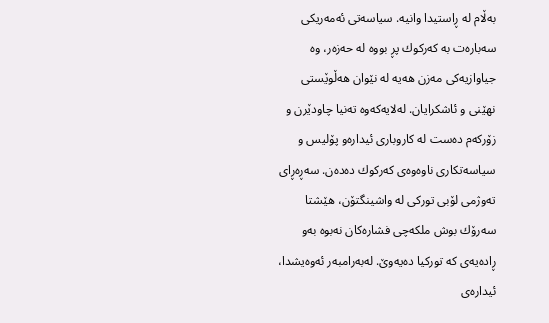به‌ڵام له‌ ڕاستيدا وانيه‌‌. سياسه‌تی ئه‌مه‌ريكی سه‌باره‌ت به‌ كه‌ركوك پڕ بووه‌ له‌ حه‌زه‌ر، وه‌ جياوازيه‌كی مه‌زن هه‌يه‌ له‌ نێوان هه‌ڵوێستی نهێنی و ئاشكرايان. له‌لايه‌كه‌وه‌ ته‌نيا چاودێرن‌ و زۆركه‌م ده‌ست له‌ كاروباری ئيداره‌و پۆليس و سياسه‌تكاری ناوه‌وه‌ی كه‌ركوك ده‌ده‌ن‌. سه‌ڕه‌ڕ‌ای ته‌وژمی لۆبی توركی له‌ واشينگتۆن، هێشتا سه‌رۆك بوش ملكه‌چی فشاره‌كان نه‌بوه‌ به‌و ڕاده‌يه‌ی كه‌ توركيا ده‌يه‌وێ. له‌به‌رامبه‌ر ئه‌وه‌يشدا، ئيداره‌ی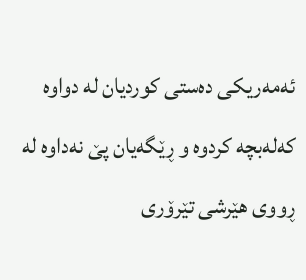ئه‌مه‌ريكی ده‌ستی كورديان له‌ دواوه‌ كه‌له‌بچه‌ كردوه‌‌ و ڕێگه‌يان پێ نه‌داوه‌ له‌ ڕووی هێرشی تێرۆری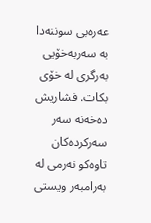عه‌ره‌بی سوننه‌دا به‌ سه‌ربه‌خۆيی به‌رگری له‌ خۆی بكات. فشاريش ده‌خه‌نه‌ سه‌ر سه‌ركرده‌كان تاوه‌كو نه‌رمی له‌ به‌رامبه‌ر ويستی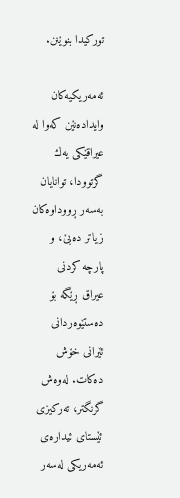توركيدا بنوێنن.

ئه‌مه‌ريكيه‌كان وايداده‌نێن كه‌وا له‌ عيراقێكی يه‌ك گرتوودا، توانايان به‌سه‌ر ڕووداوه‌كان زياتر ده‌بێ، و پارچه‌ كردنی عيراق ڕێگه بۆ ده‌ستێوه‌ردانی ئێرانی خۆش ده‌كات. له‌وه‌ش گرنگتر، ته‌ركيزی ئێستای ئيداره‌ی ئه‌مه‌ريكی له‌سه‌ر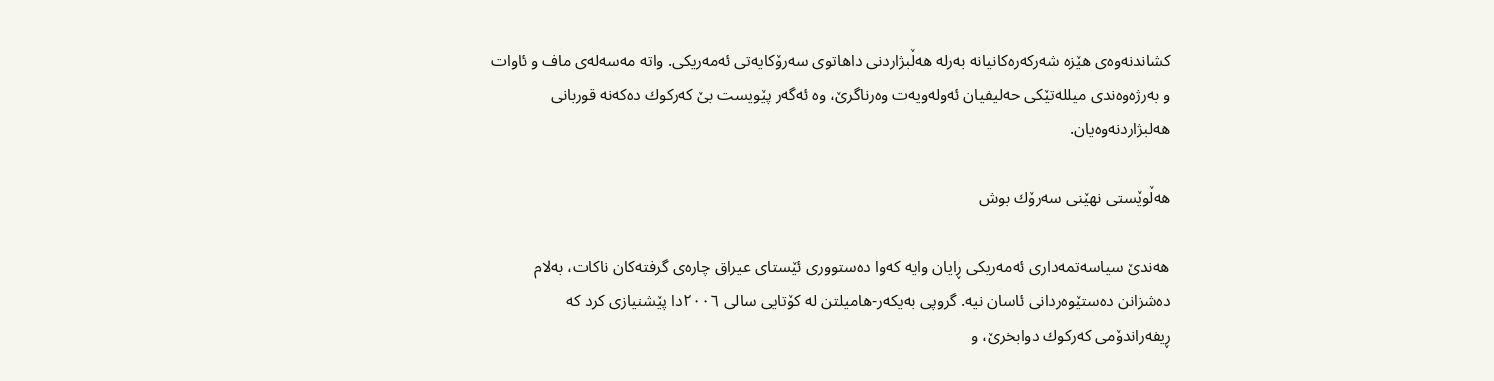كشاندنه‌وه‌ی هێزه‌ شه‌ركه‌ره‌كانيانه‌ به‌رله‌ هه‌ڵبژاردنی داهاتوی سه‌رۆكايه‌تی ئه‌مه‌ريكی. واته‌ مه‌سه‌له‌ی ماف و ئاوات و به‌رژه‌وه‌ندی ميلله‌تێكی حه‌ليفيان ئه‌وله‌ويه‌ت وه‌رناگرێ، وه‌ ئه‌گه‌ر پێويست بێ كه‌ركوك ده‌كه‌نه‌ قوربانی هه‌لبژاردنه‌وه‌يان.

هه‌ڵوێستی نهێنی سه‌رۆك بوش

هه‌ندێ سياسه‌تمه‌داری ئه‌مه‌ريكی ڕايان وايه‌ كه‌وا ده‌ستووری ئێستای عيراق چاره‌ی گرفته‌كان ناكات، به‌لام ده‌‌شزانن ده‌ستێوه‌ردانی ئاسان نيه‌. گروپی به‌يكه‌ر-هاميلتن له‌ كۆتايی سالی ٢٠٠٦دا پێشنيازی كرد كه‌ ڕيفه‌راندۆمی كه‌ركوك دوابخرێ، و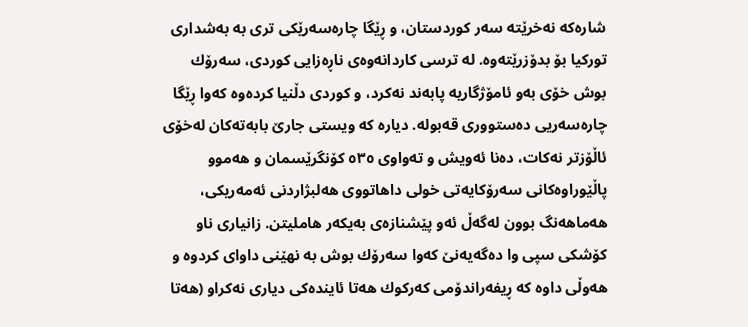شاره‌كه‌ نه‌‌خرێته‌ سه‌ر كوردستان، و ڕێگا چاره‌سه‌رێكی تری به‌ به‌شداری توركيا بۆ بدۆزرێته‌وه‌. له‌ ترسی كاردانه‌وه‌ی ناڕه‌زايی كوردی، سه‌رۆك بوش خۆی به‌و ئامۆژگاريه‌ پابه‌ند نه‌كرد، و‌ كوردی دڵنيا كرده‌وه‌ كه‌وا ڕێگا چاره‌سه‌ريی ده‌ستووری قه‌بوله‌. دياره‌ كه‌ ويستی جارێ بابه‌ته‌كان له‌خۆی ئاڵۆزتر نه‌كات، ده‌نا ئه‌ويش و ته‌واوی ٥۳٥ كۆنگرێسمان و هه‌موو پاڵێوراوه‌كانی سه‌رۆكايه‌تی خولی داهاتووی هه‌لبژاردنی ئه‌مه‌ريكی، هه‌ماهه‌نگ بوون له‌گه‌ڵ ئه‌و پێشنازه‌ی به‌يكه‌ر هامليتن. زانياری ناو كۆشكی سپی وا ده‌گه‌يه‌نێ كه‌وا سه‌رۆك بوش به‌ نهێنی داوای كردوه و هه‌وڵی داوه‌‌ كه‌ ڕيفه‌راندۆمی كه‌ركوك هه‌تا ئاينده‌كی دياری نه‌كراو (هه‌تا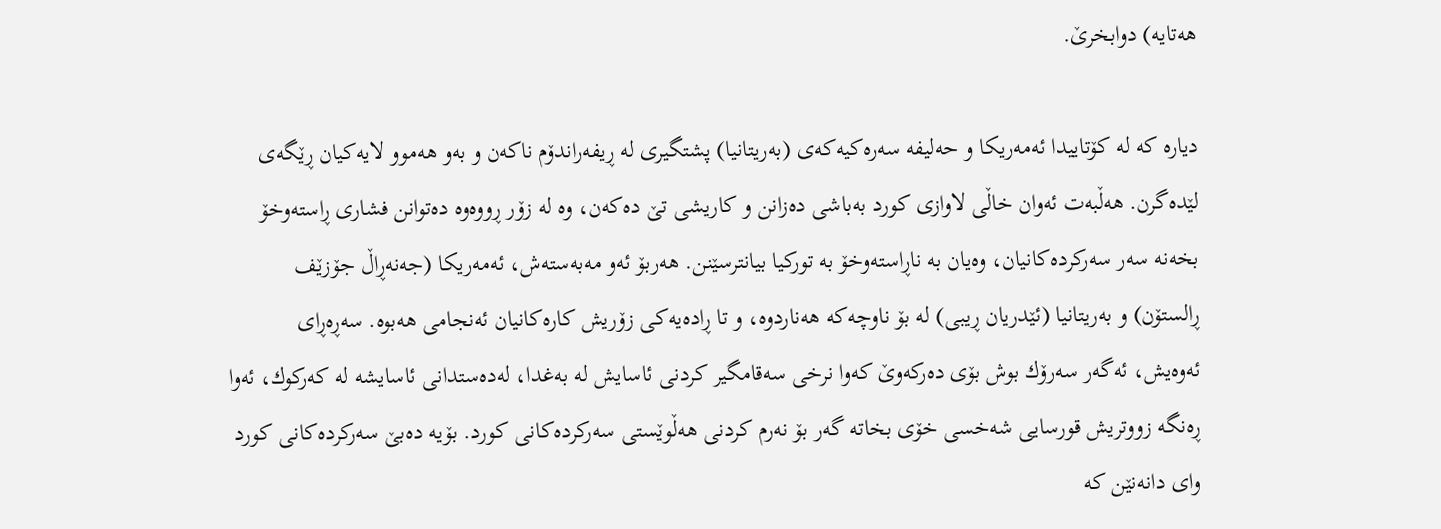هه‌تايه‌) دوابخرێ.

دياره‌ كه‌ له‌ كۆتاييدا ئه‌مه‌ريكا و حه‌ليفه‌ سه‌ره‌كيه‌كه‌ی (به‌ريتانيا) پشتگيری له‌ ڕيفه‌راندۆم ناكه‌ن و به‌و هه‌موو لايه‌كيان ڕێگه‌ی لێده‌گرن. هه‌ڵبه‌ت ئه‌وان خاڵی لاوازی كورد به‌باشی ده‌زانن و كاريشی تێ ده‌كه‌ن، وه‌ له‌ زۆر ڕووه‌وه‌ ده‌توانن فشاری ڕاسته‌وخۆ بخه‌نه‌ سه‌ر سه‌ركرده‌كانيان، وه‌يان به‌ ناڕاسته‌وخۆ به‌ توركيا بيانترسێنن. هه‌ربۆ ئه‌و مه‌به‌سته‌ش، ئه‌مه‌ريكا (جه‌نه‌ڕاڵ جۆزێف ڕالستۆن) و به‌ريتانيا (ئێدريان ڕيبی) له‌ بۆ ناوچه‌كه‌ هه‌ناردوه‌، و تا ڕاده‌يه‌كی زۆريش كاره‌كانیان ئه‌نجامی هه‌بوه. سه‌ڕ‌‌ه‌ڕای ئه‌وه‌يش، ئه‌گه‌ر سه‌رۆك بوش بۆی ده‌ر‌كه‌وێ كه‌وا نرخی سه‌قامگير كردنی ئاسايش له‌ به‌غدا، له‌ده‌ستدانی ئاسايشه‌ له‌ كه‌ركوك، ئه‌وا ڕه‌نگه‌ زووتريش قورسايی شه‌خسی خۆی بخاته‌ گه‌ر بۆ نه‌رم كردنی هه‌ڵوێستی سه‌ركرده‌كانی كورد. بۆيه‌ ده‌بێ سه‌ركرده‌كانی كورد وای دانه‌نێن كه‌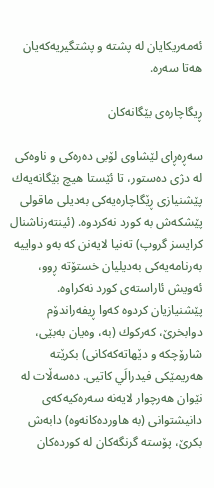ئه‌مه‌ريكايان له‌ پشته‌ و پشتگيريه‌كه‌يان هه‌تا سه‌ره‌.

ڕيگاچا‌ر‌ه‌ی بێگانه‌كان

سه‌ڕه‌ڕا‌ی لێشاوی لۆبی ده‌ره‌كی و ناوه‌كی له‌ دژی‌ ده‌ستور، تا ئێستا هيچ بێگانه‌يه‌ك پێشنيازی ڕێگاچاره‌يه‌كی به‌ديلی ماقولی پێشكه‌ش به‌ كورد نه‌كردوه‌. (ئينته‌رناشنال كرايسز گروپ) ته‌نيا لايه‌نن كه‌ به‌و دواييه‌ به‌رنامه‌يه‌كی به‌ديليان خستۆته‌ ڕوو، ئه‌ويش ئاراسته‌ی كورد نه‌كراوه‌. پێشنيازيان كردوه‌ كه‌وا ڕيفه‌راندۆم دوابخرێ، كه‌ركوك (به‌، وه‌يان به‌بێی، شارۆچكه‌ و دێهاته‌كه‌كانی) بكرێته‌ هه‌ريمێكی فيدرالَي كاتيى. ده‌سه‌ڵات له‌ نێوان هه‌رچوار لايه‌نه‌ سه‌ره‌كيه‌كه‌ی دانيشتوانی (به‌ هاورده‌كانه‌وه‌) دابه‌ش بكرێ، پۆسته‌ گرنگه‌كان له‌ كورده‌كان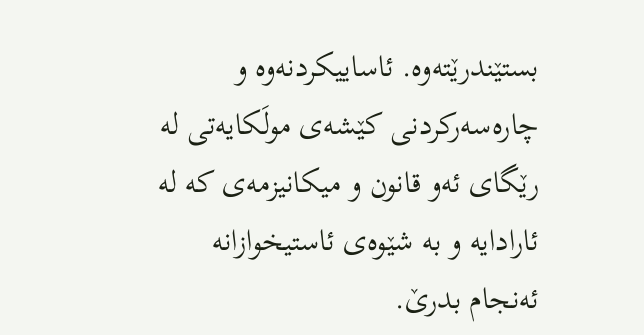بستێندرێته‌وه‌. ئاساييكردنه‌وه‌ و چاره‌سه‌ركردنى كێشه‌ى مولَكايه‌تى له‌ رێگاى ئه‌و قانون و ميكانيزمه‌‌ی كه‌ له‌ ئارادايه‌ و به‌ شێوه‌ی ئاستيخوازانه‌ ئه‌نجام بدرێ.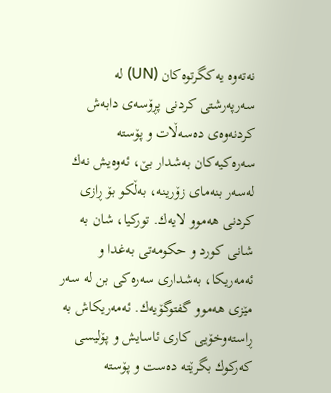نه‌ته‌وه‌ يه‌كگرتوه‌كان (UN) له‌ سه‌رپه‌رشتی كردنی پڕۆسه‌ی دابه‌ش كردنه‌وه‌ی ده‌سه‌ڵات و پۆسته‌ سه‌ره‌كيه‌كان به‌شدار بێ، ئه‌وه‌يش نه‌ك له‌سه‌ر بنه‌مای زۆرينه‌، به‌ڵكو بۆ ڕازی كردنی هه‌موو لايه‌ك. توركيا، شان به‌ شانی كورد و حكومه‌تی به‌غدا و ئه‌مه‌ريكا، به‌شداری سه‌ره‌كی بن له‌ سه‌ر مێزی هه‌موو گفتوگۆيه‌ك. ئه‌مه‌ريكاش به‌ ڕاسته‌وخۆيی كاری ئاسايش و پۆليسی كه‌ركوك بگرێته‌ ده‌ست و پۆسته‌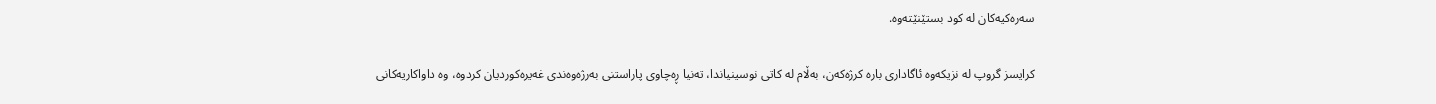سه‌ره‌كيه‌كان له‌ كود بستێنێته‌وه‌‌.

كرايسز گروپ له‌ نزيكه‌وه‌ ئاگاداری باره‌ كرژه‌كه‌ن، به‌ڵام له‌ كاتی نوسينياندا، ته‌نيا ڕه‌چاوی پاراستنی به‌رژه‌وه‌ندی غه‌يره‌كورديان كردوه‌، وه‌ داواكاريه‌كانی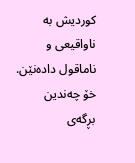كورديش به‌ ناواقيعی و ناماقول داده‌نێن. خۆ چه‌ندين بڕگه‌ی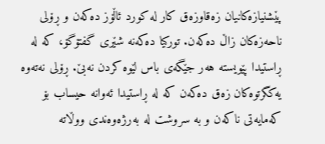پێشنيازه‌كانيان زه‌قاوزه‌ق كار له‌ كورد ئاڵۆز ده‌كه‌ن و ڕۆلی ناحه‌زه‌كان زاڵ ده‌كه‌ن. توركيا ده‌كه‌نه‌‌ شێری گفتۆگۆ، كه‌ له‌ ڕاستيدا پێويسته‌ هه‌ر جێگه‌ی باس لێوه‌ كردن نه‌بێ. ڕۆلی نه‌ته‌وه‌ يه‌كگرتوه‌كان زه‌ق ده‌كه‌ن كه‌ له‌ ڕاستيدا ئه‌وانه‌ حيساب بۆ كه‌مايه‌تی ناكه‌ن و به‌ سروشت له به‌رژه‌وه‌ندی ووڵاته‌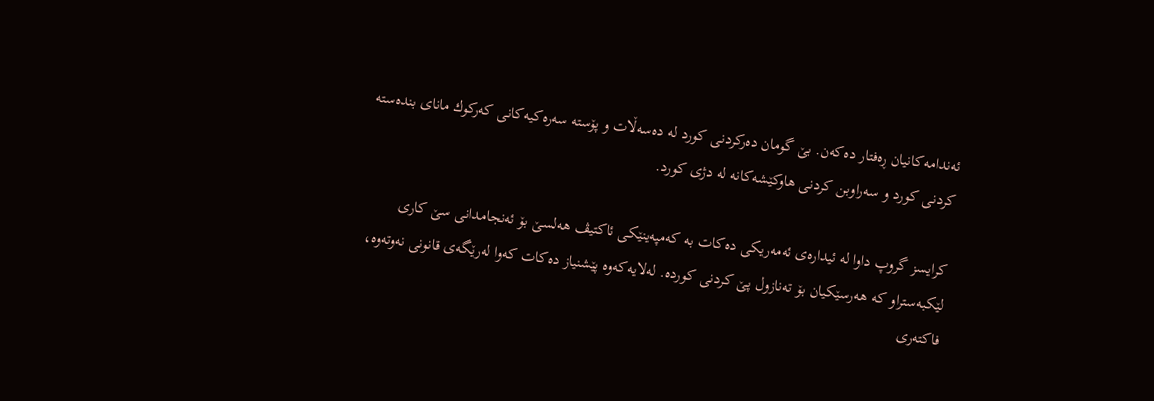ئه‌ندامه‌كانیان ڕه‌فتار ده‌كه‌ن. بێ گومان ده‌ركردنی كورد له‌ ده‌سه‌ڵات و پۆسته‌ سه‌ره‌كيه‌كانی كه‌ركوك مانای بنده‌سته‌ كردنی كورد‌ و‌ سه‌راوبن كردنی هاوكێشه‌كانه‌ له‌ دژی كورد.

كرايسز گروپ داوا له‌ ئيداره‌ی ئه‌مه‌ريكی ده‌كات به‌ كه‌مپه‌ينێكی ئاكتيڤ هه‌لسێ بۆ ئه‌نجامدانی سێ كاری لێكبه‌ستراو كه‌ هه‌رسێكيان بۆ ته‌نازول پێ كردنی كورده‌. له‌لايه‌كه‌وه‌ پێشنياز ده‌كات كه‌وا له‌رێگه‌ی قانونی نه‌وته‌وه‌، فاكته‌ری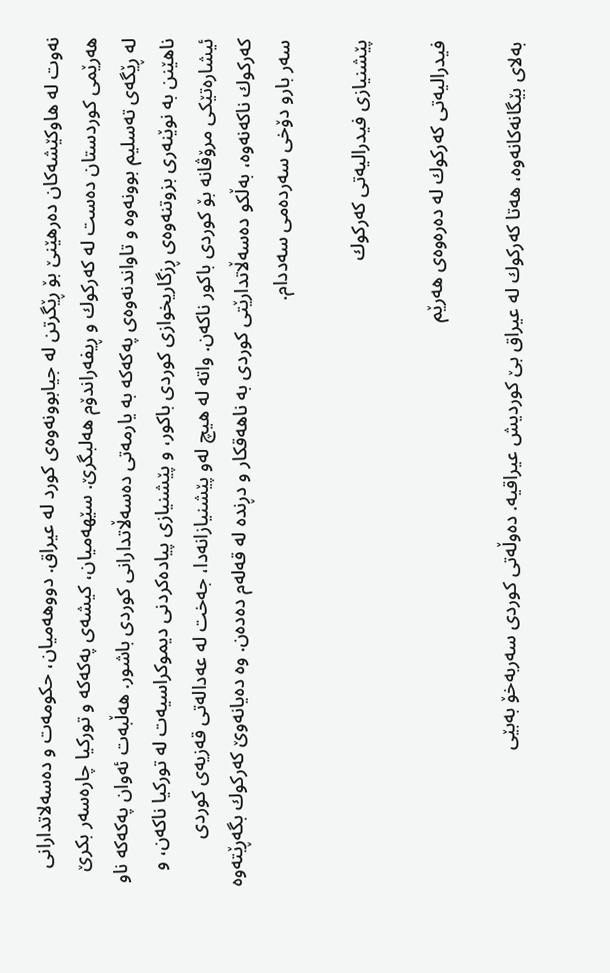نه‌وت له‌ هاوكێشه‌كان ده‌رهێنێ بۆ ڕێگرتن له‌ جيابوونه‌وه‌ی كورد له‌ عيراق. دووهه‌ميان، حكومه‌ت و ده‌سه‌لاتدارانی هه‌رێمی كوردستان ده‌ست له‌ كه‌ركوك و ڕيفه‌راندۆم هه‌لبگرێ. سێهه‌ميان، كيشه‌ی په‌كه‌كه‌ و توركيا چاره‌سه‌ر بكرێ له‌ ڕێگه‌ی ته‌سليم بوونه‌وه‌ و تاواندنه‌وه‌ی په‌كه‌كه‌ به‌ يارمه‌تی ده‌سه‌ڵاتدارانی كوردی باشور. هه‌ڵبه‌ت ئه‌وان په‌كه‌كه‌ ناو ناهێنن به‌ نوێنه‌ری بزوتنه‌وه‌ی ڕزگاریخوازی كوردی باكور، و پێشنيازی پياده‌كردنی ديموكراسيه‌ت له‌ توركيا ناكه‌ن، و ئيشاره‌تێكی مرۆڤانه‌ بۆ كوردی باكور ناكه‌ن. واته‌ له‌ هيچ له‌و پێشنيازانه‌دا، جه‌خت له‌ عه‌داله‌تی قه‌زيه‌ی كوردی كه‌ركوك ناكه‌نه‌وه‌، به‌ڵكو ده‌سه‌ڵاتدارێتی كوردی به‌ ناهه‌قكار و دڕنده‌ له‌ قه‌له‌م ده‌ده‌ن. وه‌ ده‌يانه‌وێ كه‌ركوك بگه‌ڕێته‌وه‌ سه‌ر بارو دۆخی سه‌رده‌می سه‌ددام.

پێشنيازی فيدراليه‌تی كه‌ركوك

فيدراليه‌تی كه‌ركوك له‌ ده‌ره‌وه‌ی هه‌رێم

به‌لای بێگانه‌كانه‌وه‌، هه‌تا كه‌ركوك له‌ عيراق بێ كورديش عيراقيه‌‌. ده‌وڵه‌تی كوردی سه‌ربه‌خۆ به‌بێی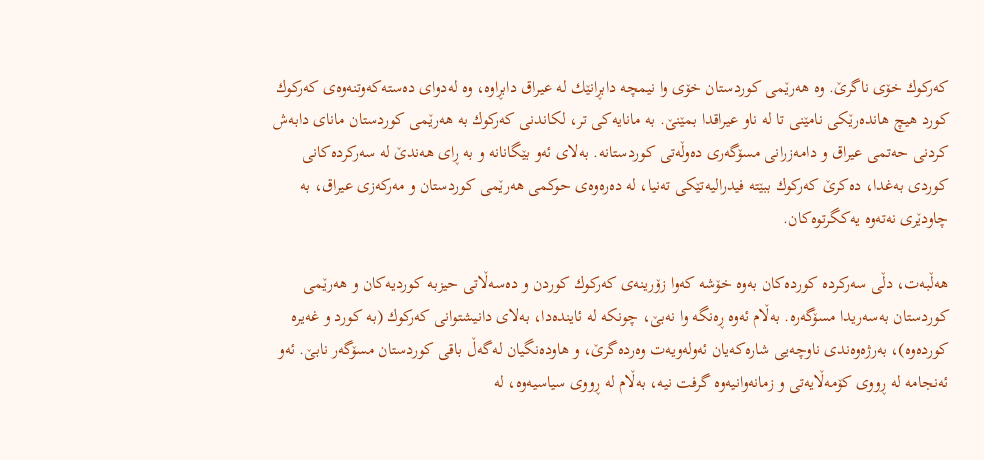كه‌ركوك خۆی ناگرێ. وه‌ هه‌رێمی كوردستان خۆی وا نيمچه‌ دابڕانێك له‌ عيراق دابڕاوه‌، وه‌ له‌دوای ده‌سته‌كه‌وتنه‌وه‌ی كه‌ركوك كورد هيچ هانده‌رێكی نامێنی تا له‌ ناو عيراقدا بمێنێ. به‌ مانايه‌كی تر، لكاندنی كه‌ركوك به‌ هه‌رێمی كوردستان مانای دابه‌ش كردنی حه‌تمی عيراق و دامه‌زرانی مسۆگه‌ری ده‌وڵه‌تی كوردستانه‌. به‌لای ئه‌و بێگانانه‌ و به‌ ڕای هه‌ندێ له‌ سه‌ركرده‌كانی كوردی به‌غدا‌، ده‌كرێ كه‌ركوك ببێته‌ فيدراليه‌تێكی ته‌نيا، له‌ ده‌ره‌وه‌ی حوكمی هه‌رێمی كوردستان و مه‌ركه‌زی عيراق، به‌ چاودێری نه‌ته‌وه‌ يه‌كگرتوه‌كان.

هه‌ڵبه‌ت، دڵی سه‌ركرده‌ كورده‌كان به‌وه‌ خۆشه‌ كه‌وا زۆرينه‌ی كه‌ركوك كوردن و ده‌سه‌ڵاتی حيزبه‌ كورديه‌كان و هه‌رێمی كوردستان به‌سه‌ريدا مسۆگه‌ره‌‌. به‌ڵام ئه‌وه‌ ڕه‌نگه‌ وا نه‌بێ، چونكه‌ له‌ ئاينده‌دا، به‌لای دانيشتوانی كه‌ركوك (به‌ كورد و غه‌يره‌ كورده‌وه‌)، به‌رژه‌وه‌ندی ناوچه‌يی شاره‌كه‌يان ئه‌وله‌ويه‌ت وه‌رده‌گرێ، و هاوده‌نگيان له‌گه‌ڵ باقی كوردستان مسۆگه‌ر نابێ. ئه‌و ئه‌نجامه‌ له‌ ڕووی كۆمه‌ڵايه‌تی و زمانه‌وانيه‌وه‌ گرفت نيه‌، به‌ڵام له‌ ڕووی سياسيه‌وه‌، له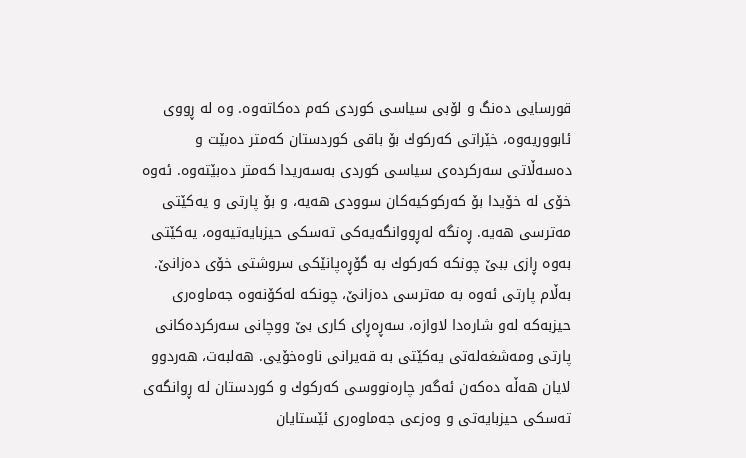قورسايی ده‌نگ و لۆبی سياسی كوردی كه‌م ده‌كاته‌وه‌. وه‌ له‌ ڕووی ئابووريه‌وه‌، خێراتی كه‌ركوك بۆ باقی كوردستان كه‌متر ده‌بێت و ده‌سه‌ڵاتی سه‌ركرده‌ی سياسی كوردی به‌سه‌ريدا كه‌متر ده‌بێته‌وه. ئه‌وه‌ خۆی له‌ خۆيدا بۆ كه‌ركوكيه‌كان سوودی هه‌يه،‌ و بۆ پارتی و يه‌كێتی مه‌ترسی هه‌يه‌. ڕه‌نگه‌ له‌ڕووانگه‌‌يه‌كی ته‌سكی حيزبايه‌تیه‌وه‌، يه‌كێتی به‌وه‌ ڕازی ببێ چونكه‌ كه‌ركوك به‌ گۆڕه‌پانێكی سروشتی خۆی ده‌زانێ. به‌ڵام پارتی ئه‌وه‌ به‌ مه‌ترسی ده‌زانێ، چونكه‌‌ له‌كۆنه‌وه‌ جه‌ماوه‌ری حيزبه‌كه‌ له‌و شاره‌دا لاوازه، سه‌ڕه‌ڕای كاری بێ ووچانی سه‌ركرده‌كانی پارتی ومه‌شغه‌له‌تی يه‌كێتی به‌‌ قه‌يرانی ناوه‌خۆيی. هه‌لبه‌ت، هه‌ردوو لايان هه‌ڵه‌ ده‌كه‌ن ئه‌گه‌ر چاره‌نووسی كه‌ركوك و كوردستان له‌ ڕوانگه‌ی ته‌سكی حيزبايه‌تی و وه‌زعی جه‌ماوه‌ری ئێستايان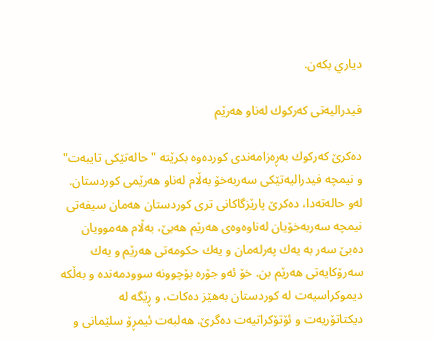دياري بكه‌ن.

فيدراليه‌تی كه‌ركوك له‌ناو هه‌رێم

ده‌كرێ كه‌ركوك به‌ڕه‌زامه‌ندی كورده‌وه‌ بكرێته‌ "حاله‌تێكی تايبه‌ت" و نيمچه‌ فيدراليه‌تێكی سه‌ربه‌خۆ به‌ڵام له‌ناو هه‌رێمی كوردستان. له‌و حاله‌ته‌دا، ده‌كرێ‌ پارێزگاكانی تری كوردستان هه‌مان سيفه‌تی نيمچه‌ سه‌ربه‌خۆيان له‌ناوه‌وه‌ی هه‌رێم هه‌بێ، به‌ڵام هه‌موويان ده‌بێ سه‌ر به‌ يه‌ك په‌رله‌مان و يه‌ك حكومه‌تی هه‌رێم و يه‌ك سه‌رۆكايه‌تی هه‌رێم بن. خۆ ئه‌و جۆره‌ بۆچوونه‌ سوودمه‌نده‌ و به‌ڵكه‌ ديموكراسيه‌ت له‌ كوردستان به‌هێز ده‌كات، و ڕێگه‌ له‌ ديكتاتۆريه‌ت و ئۆتۆكراتيه‌ت ده‌گرێ. هه‌لبه‌ت ئيمڕۆ سلێمانی و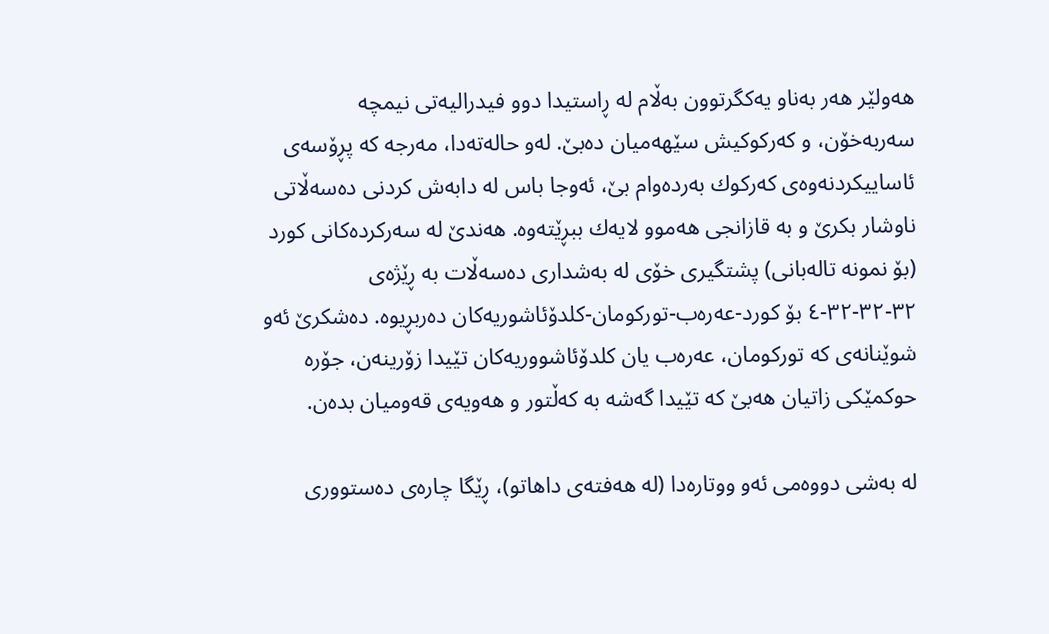هه‌ولێر هه‌ر به‌ناو يه‌كگرتوون به‌ڵام له‌ ڕاستيدا دوو فيدراليه‌تی نيمچه‌ سه‌ربه‌خۆن، و كه‌ركوكيش سێهه‌ميان ده‌بێ. له‌و حاله‌ته‌دا، مه‌رجه‌ كه‌ پڕۆسه‌ی ئاساييكردنه‌وه‌ی كه‌ركوك به‌رده‌وام بێ، ئه‌وجا باس له‌ دابه‌ش كردنی ده‌سه‌ڵاتی ناوشار بكرێ و به‌ قازانجی هه‌موو لايه‌ك ببڕێته‌وه‌. هه‌ندێ له‌ سه‌ركرده‌كانی كورد (بۆ نمونه‌ تاله‌بانی) پشتگيری خۆی له‌ به‌شداری ده‌سه‌ڵات به‌ ڕێژه‌ی ۳٢-۳٢-۳٢-٤ بۆ كورد-عه‌ره‌ب-توركومان-كلدۆئاشوريه‌كان ده‌ربڕيوه‌. ده‌شكرێ ئه‌و شوێنانه‌ی كه‌ توركومان، عه‌ره‌ب يان كلدۆئاشووريه‌كان تێيدا زۆرينه‌ن، جۆره‌ حوكمێكی زاتیان هه‌بێ كه‌ تێيدا گه‌شه‌ به‌ كه‌ڵتور و هه‌ويه‌ی قه‌وميان بده‌ن.

له‌ به‌شی دووه‌می ئه‌و ووتاره‌دا (له‌ هه‌فته‌ی داهاتو)، ڕێگا چاره‌ی ده‌ستووری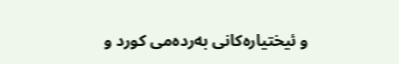و ئيختياره‌كانی به‌رده‌می كورد و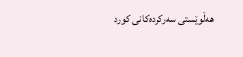هه‌ڵوێستی سه‌ركرده‌كانی كورد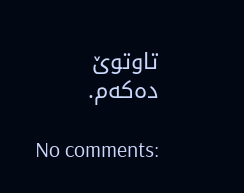تاوتوێ ده‌كه‌م.

No comments: